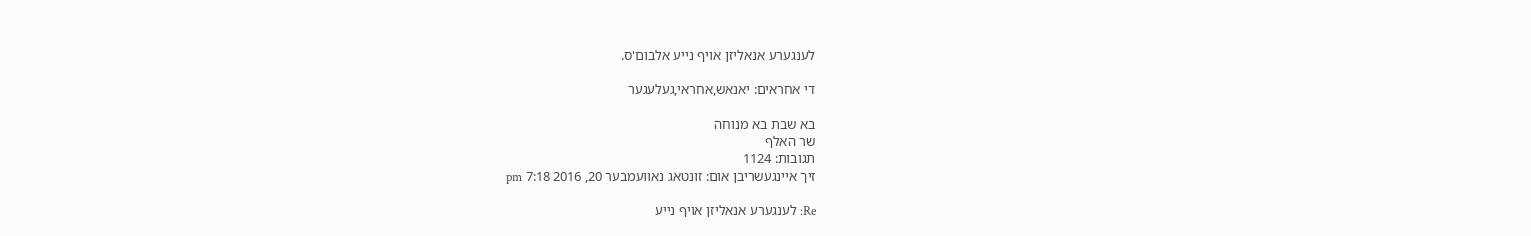לענגערע אנאליזן אויף נייע אלבום'ס.

די אחראים: יאנאש,אחראי,געלעגער

בא שבת בא מנוחה
שר האלף
תגובות: 1124
זיך איינגעשריבן אום: זונטאג נאוועמבער 20, 2016 7:18 pm

Re: לענגערע אנאליזן אויף נייע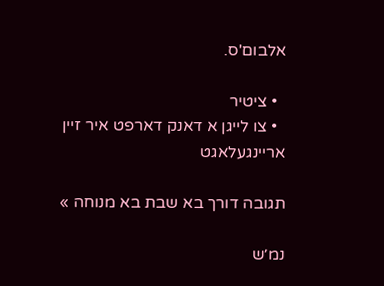אלבום'ס.

  • ציטיר
  • צו לייגן א דאנק דארפט איר זיין אריינגעלאגט

תגובה דורך בא שבת בא מנוחה »

נמ׳ש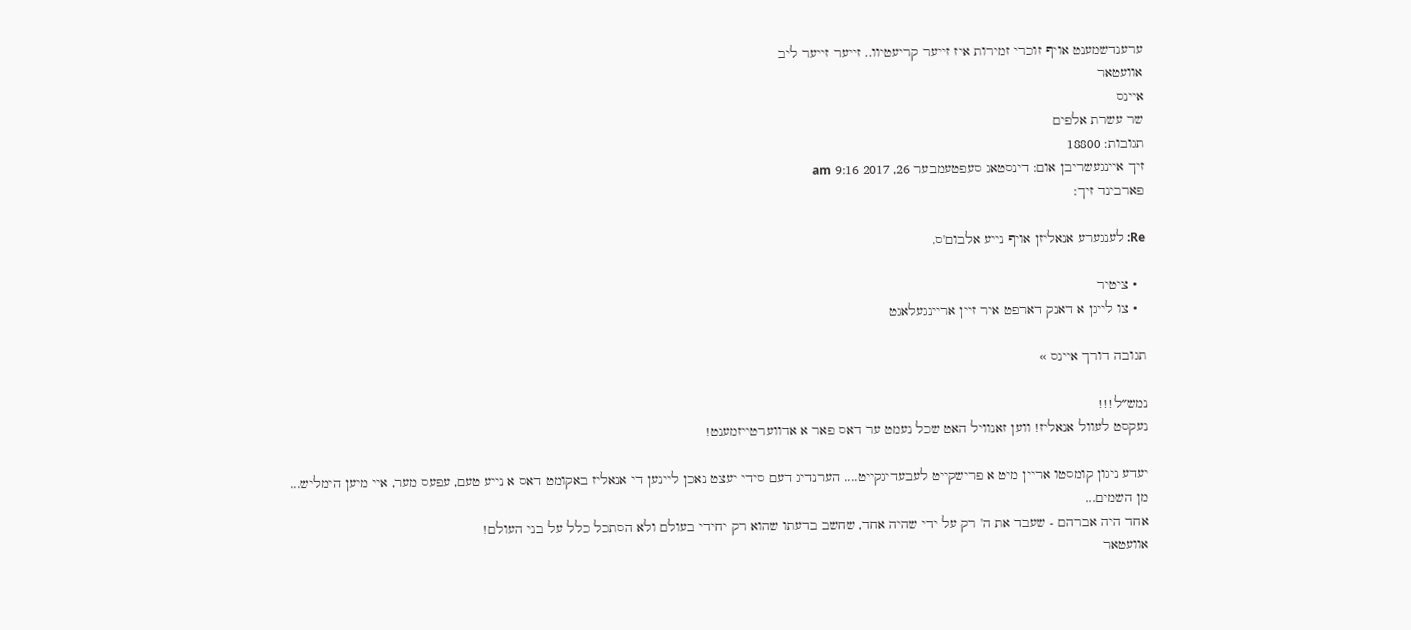ערענדשמענט אויף זוכרי זמירות איז זייער קריעטיוו.. זייער זייער ליב
אוועטאר
איינס
שר עשרת אלפים
תגובות: 18800
זיך איינגעשריבן אום: דינסטאג סעפטעמבער 26, 2017 9:16 am
פארבינד זיך:

Re: לענגערע אנאליזן אויף נייע אלבום'ס.

  • ציטיר
  • צו לייגן א דאנק דארפט איר זיין אריינגעלאגט

תגובה דורך איינס »

נמש״ל!!!
נעקסט לעוול אנאליז! ווען זאנוויל האט שכל נעמט ער דאס פאר א אדווערטייזמענט!

יעדע ניגון קומסטו אריין מיט א פרישקייט לעבעדיגקייט.... הערנדיג דעם סידי יעצט נאכן ליינען די אנאליז באקומט דאס א נייע טעם, עפעס מער, איי מיען הימליש... מן השמים...
אחד היה אברהם - שעבד את ה' רק על ידי שהיה אחד, שחשב בדעתו שהוא רק יחידי בעולם ולא הסתכל כלל על בני העולם!
אוועטאר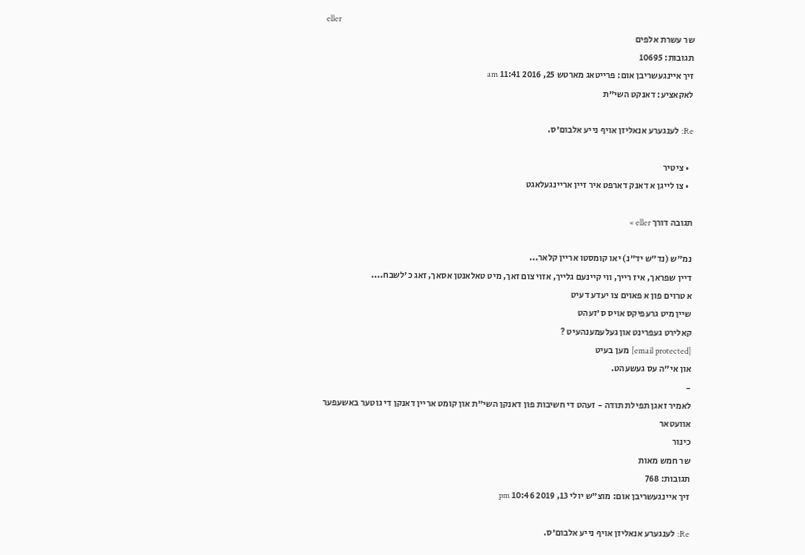eller
שר עשרת אלפים
תגובות: 10695
זיך איינגעשריבן אום: פרייטאג מארטש 25, 2016 11:41 am
לאקאציע: דאנקט השי"ת

Re: לענגערע אנאליזן אויף נייע אלבום'ס.

  • ציטיר
  • צו לייגן א דאנק דארפט איר זיין אריינגעלאגט

תגובה דורך eller »

נמ"ש (נד"ש יד"נ) יאו קומסטו אריין קלאר...
דיין שפראך, איז רייך, ווי קיינעם גלייך, אזוי צום זאך, מיט טאלאנטן אסאך, זאג כ'לשבח....
א טרוים פון א פאוים צו יעדע דעיט
שיין מיט גרעפיקס אויס ס'זעהט
קאלירט געפרינט און געלעמענהעיט ?
[email protected] מען בעיט
און אי"ה עס געשעהט.
-
לאמיר זאגן תפילת תודה - זעהט די חשיבות פון דאנקן השי"ת און קומט אריין דאנקן די גוטער באשעפער
אוועטאר
כינור
שר חמש מאות
תגובות: 768
זיך איינגעשריבן אום: מוצ"ש יולי 13, 2019 10:46 pm

Re: לענגערע אנאליזן אויף נייע אלבום'ס.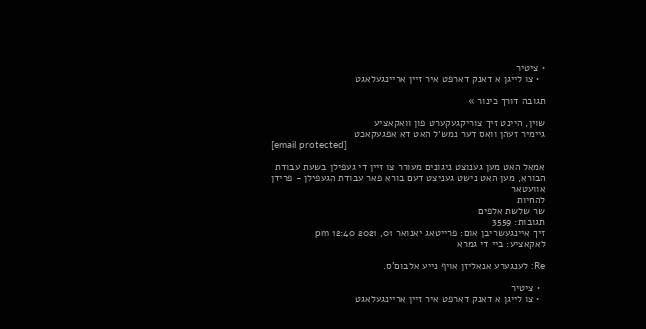• ציטיר
  • צו לייגן א דאנק דארפט איר זיין אריינגעלאגט

תגובה דורך כינור »

שוין, היינט זיך צוריקגעקערט פון וואקאציע
גיימיר זעהן וואס דער נמש׳ל האט דא אפגעקאכט
[email protected]

אמאל האט מען גענוצט ניגונים מעורר צו זיין די געפילן בשעת עבודת הבורא, מען האט נישט געניצט דעם בורא פאר עבודת הגעפילן - פרידן
אוועטאר
להחיות
שר שלשת אלפים
תגובות: 3559
זיך איינגעשריבן אום: פרייטאג יאנואר 01, 2021 12:40 pm
לאקאציע: ביי די גמרא

Re: לענגערע אנאליזן אויף נייע אלבום'ס.

  • ציטיר
  • צו לייגן א דאנק דארפט איר זיין אריינגעלאגט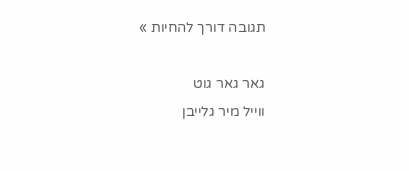תגובה דורך להחיות »

גאר גאר גוט
ווייל מיר גלייבן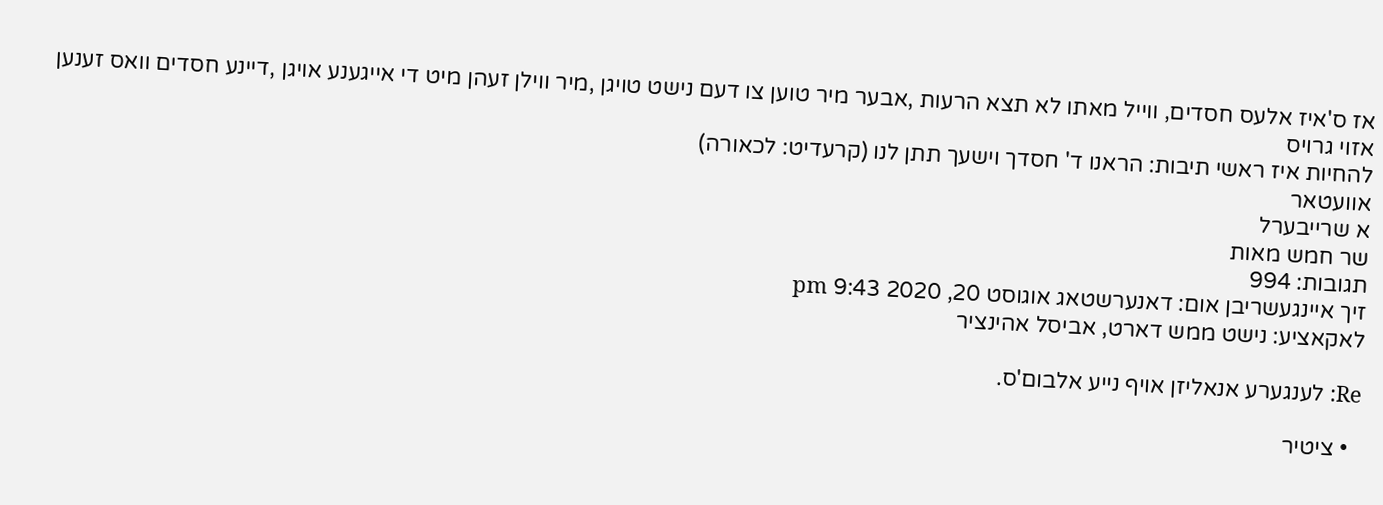אז ס'איז אלעס חסדים, ווייל מאתו לא תצא הרעות ,אבער מיר טוען צו דעם נישט טויגן ,מיר ווילן זעהן מיט די אייגענע אויגן ,דיינע חסדים וואס זענען אזוי גרויס
להחיות איז ראשי תיבות: הראנו ד' חסדך וישעך תתן לנו (קרעדיט: לכאורה)
אוועטאר
א שרייבערל
שר חמש מאות
תגובות: 994
זיך איינגעשריבן אום: דאנערשטאג אוגוסט 20, 2020 9:43 pm
לאקאציע: נישט ממש דארט, אביסל אהינציר

Re: לענגערע אנאליזן אויף נייע אלבום'ס.

  • ציטיר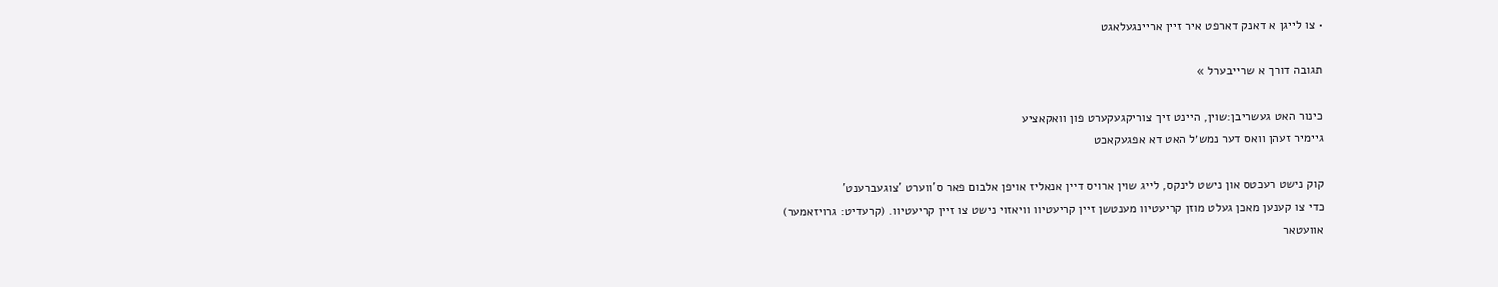• צו לייגן א דאנק דארפט איר זיין אריינגעלאגט

תגובה דורך א שרייבערל »

כינור האט געשריבן:שוין, היינט זיך צוריקגעקערט פון וואקאציע
גיימיר זעהן וואס דער נמש׳ל האט דא אפגעקאכט

קוק נישט רעכטס און נישט לינקס, לייג שוין ארויס דיין אנאליז אויפן אלבום פאר ס'ווערט 'צוגעברענט'
כדי צו קענען מאכן געלט מוזן קריעטיוו מענטשן זיין קריעטיוו וויאזוי נישט צו זיין קריעטיוו. (קרעדיט: גרויזאמער)
אוועטאר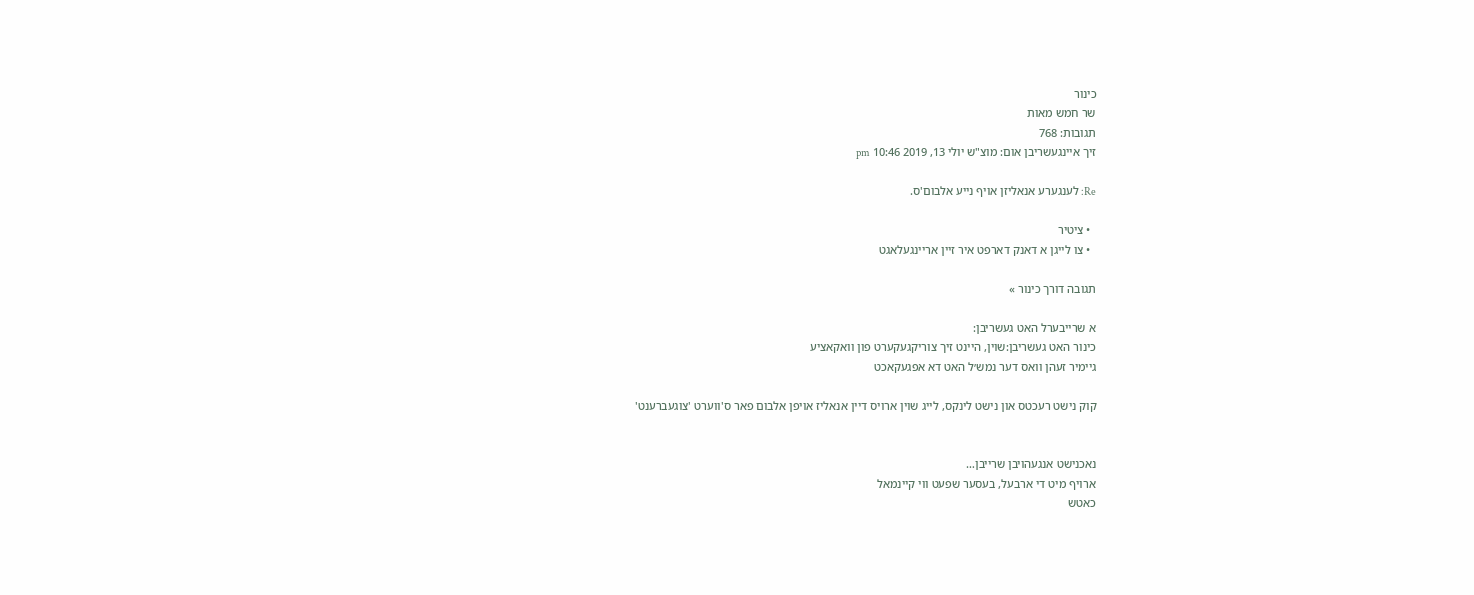כינור
שר חמש מאות
תגובות: 768
זיך איינגעשריבן אום: מוצ"ש יולי 13, 2019 10:46 pm

Re: לענגערע אנאליזן אויף נייע אלבום'ס.

  • ציטיר
  • צו לייגן א דאנק דארפט איר זיין אריינגעלאגט

תגובה דורך כינור »

א שרייבערל האט געשריבן:
כינור האט געשריבן:שוין, היינט זיך צוריקגעקערט פון וואקאציע
גיימיר זעהן וואס דער נמש׳ל האט דא אפגעקאכט

קוק נישט רעכטס און נישט לינקס, לייג שוין ארויס דיין אנאליז אויפן אלבום פאר ס'ווערט 'צוגעברענט'


נאכנישט אנגעהויבן שרייבן…
ארויף מיט די ארבעל, בעסער שפעט ווי קיינמאל
כאטש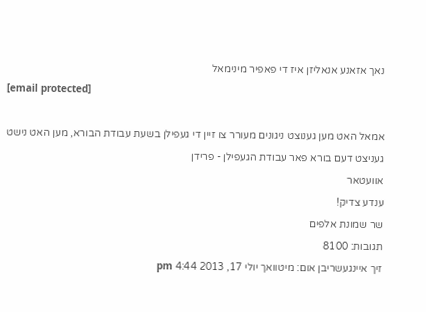נאך אזאנע אנאליזן איז די פאפיר מינימאל
[email protected]

אמאל האט מען גענוצט ניגונים מעורר צו זיין די געפילן בשעת עבודת הבורא, מען האט נישט געניצט דעם בורא פאר עבודת הגעפילן - פרידן
אוועטאר
ענדע צדיק!
שר שמונת אלפים
תגובות: 8100
זיך איינגעשריבן אום: מיטוואך יולי 17, 2013 4:44 pm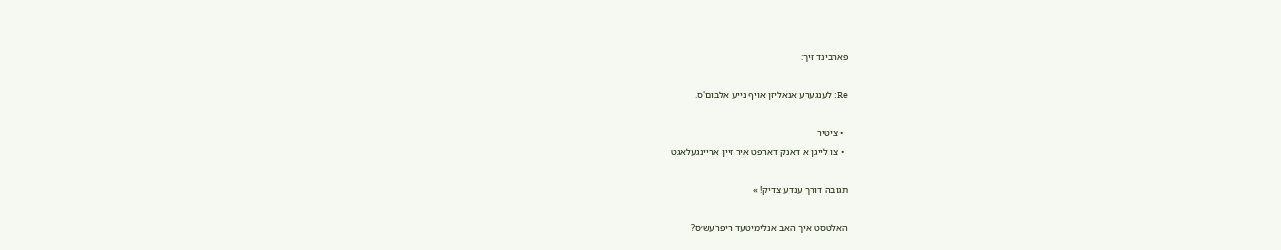פארבינד זיך:

Re: לענגערע אנאליזן אויף נייע אלבום'ס.

  • ציטיר
  • צו לייגן א דאנק דארפט איר זיין אריינגעלאגט

תגובה דורך ענדע צדיק! »

האלטסט איך האב אנלימיטעד ריפרעש׳ס?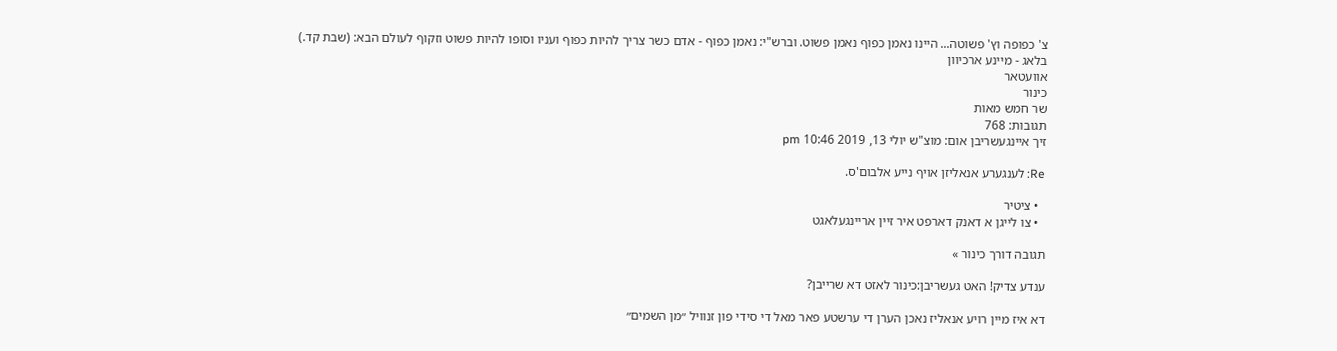צ' כפופה וץ' פשוטה... היינו נאמן כפוף נאמן פשוט. וברש"י: נאמן כפוף - אדם כשר צריך להיות כפוף ועניו וסופו להיות פשוט וזקוף לעולם הבא: (שבת קד.)
בלאג - מיינע ארכיוון
אוועטאר
כינור
שר חמש מאות
תגובות: 768
זיך איינגעשריבן אום: מוצ"ש יולי 13, 2019 10:46 pm

Re: לענגערע אנאליזן אויף נייע אלבום'ס.

  • ציטיר
  • צו לייגן א דאנק דארפט איר זיין אריינגעלאגט

תגובה דורך כינור »

ענדע צדיק! האט געשריבן:כינור לאזט דא שרייבן?

דא איז מיין רויע אנאליז נאכן הערן די ערשטע פאר מאל די סידי פון זנוויל ״מן השמים״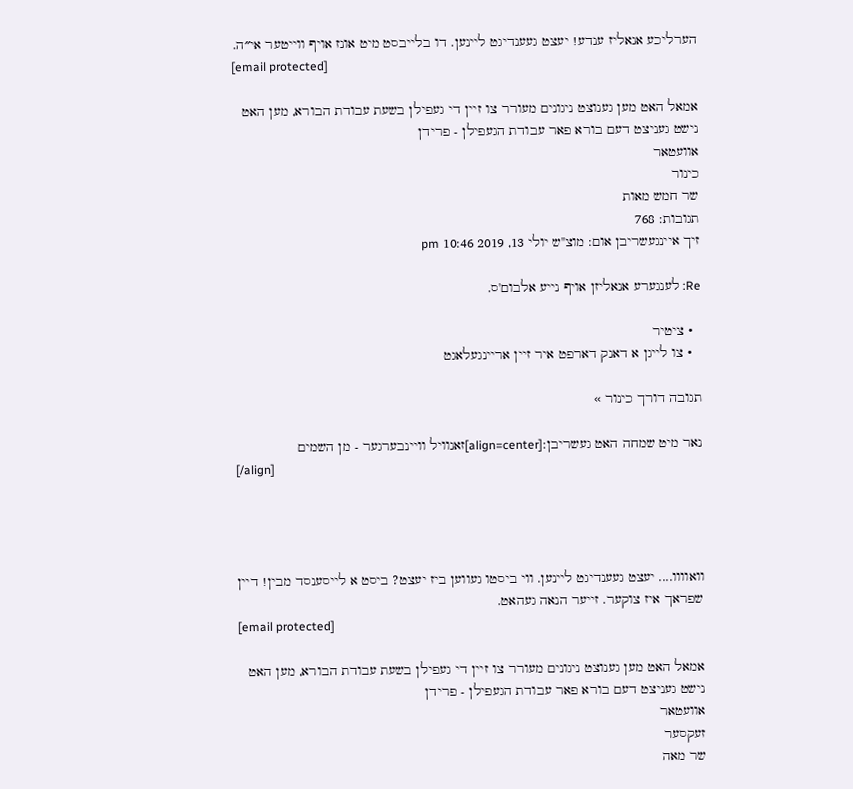הערליכע אנאליז ענדע! יעצט געענדיגט ליינען. דו בלייבסט מיט אונז אויף ווייטער אי״ה.
[email protected]

אמאל האט מען גענוצט ניגונים מעורר צו זיין די געפילן בשעת עבודת הבורא, מען האט נישט געניצט דעם בורא פאר עבודת הגעפילן - פרידן
אוועטאר
כינור
שר חמש מאות
תגובות: 768
זיך איינגעשריבן אום: מוצ"ש יולי 13, 2019 10:46 pm

Re: לענגערע אנאליזן אויף נייע אלבום'ס.

  • ציטיר
  • צו לייגן א דאנק דארפט איר זיין אריינגעלאגט

תגובה דורך כינור »

נאר מיט שמחה האט געשריבן:[align=center]זאנוויל וויינבערגער - מן השמים
[/align]




וואוווו.... יעצט געענדיגט ליינען. ווי ביסטו געווען ביז יעצט? ביסט א לייסענסד מבין! דיין שפראך איז צוקער. זייער הנאה געהאט.
[email protected]

אמאל האט מען גענוצט ניגונים מעורר צו זיין די געפילן בשעת עבודת הבורא, מען האט נישט געניצט דעם בורא פאר עבודת הגעפילן - פרידן
אוועטאר
זעקסער
שר מאה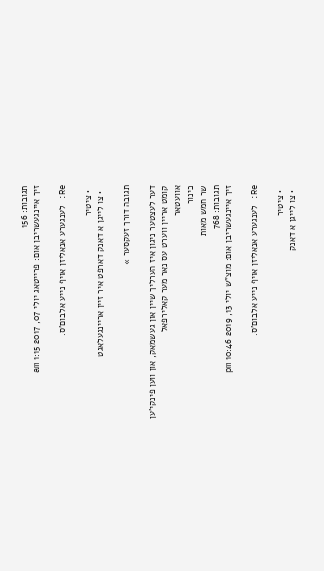תגובות: 156
זיך איינגעשריבן אום: פרייטאג יולי 07, 2017 1:15 am

Re: לענגערע אנאליזן אויף נייע אלבום'ס.

  • ציטיר
  • צו לייגן א דאנק דארפט איר זיין אריינגעלאגט

תגובה דורך זעקסער »

דער לעצטער ניגון איז הערליך שיין און געשמאק, און ווען פינקי'ען קומט אריין ווערט עס נאר מער קאלירפאל
אוועטאר
כינור
שר חמש מאות
תגובות: 768
זיך איינגעשריבן אום: מוצ"ש יולי 13, 2019 10:46 pm

Re: לענגערע אנאליזן אויף נייע אלבום'ס.

  • ציטיר
  • צו לייגן א דאנק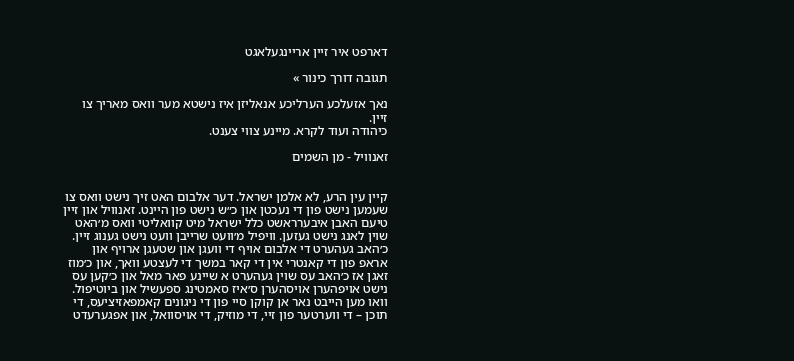דארפט איר זיין אריינגעלאגט

תגובה דורך כינור »

נאך אזעלכע הערליכע אנאליזן איז נישטא מער וואס מאריך צו זיין.
כיהודה ועוד לקרא. מיינע צווי צענט.

זאנוויל - מן השמים


קיין עין הרע, לא אלמן ישראל. דער אלבום האט זיך נישט וואס צו שעמען נישט פון די נעכטן און כ״ש נישט פון היינט. זאנוויל און זיין טיעם האבן איבערראשט כלל ישראל מיט קוואליטי וואס מ׳האט שוין לאנג נישט געזען. וויפיל מ׳וועט שרייבן וועט נישט גענוג זיין. כ׳האב געהערט די אלבום אויף די וועגן און שטעגן ארויף און אראפ פון די קאנטרי אין די קאר במשך די לעצטע וואך, און כ׳מוז זאגן אז כ׳האב עס שוין געהערט א שיינע פאר מאל און כ׳קען עס נישט אויפהערן אויסהערן ס׳איז סאמטינג ספעשיל און ביוטיפול. וואו מען הייבט נאר אן קוקן סיי פון די ניגונים קאמפאזיציעס, די תוכן – די ווערטער פון זיי, די מוזיק, די אויסוואל, און אפגערעדט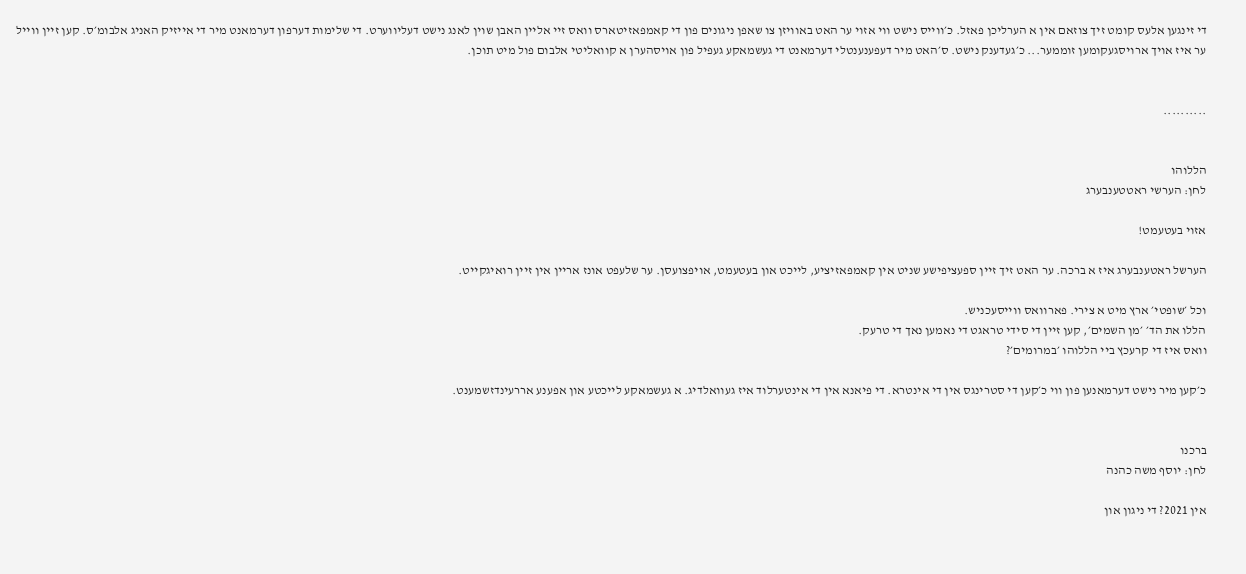די זינגען אלעס קומט זיך צוזאם אין א הערליכן פאזל. כ׳ווייס נישט ווי אזוי ער האט באוויזן צו שאפן ניגונים פון די קאמפאזיטארס וואס זיי אליין האבן שוין לאנג נישט דעליווערט. די שלימות דערפון דערמאנט מיר די אייזיק האניג אלבומ׳ס. קען זיין ווייל ער איז אויך ארויסגעקומען זוממער... כ׳געדענק נישט. ס׳האט מיר דעפענענטלי דערמאנט די געשמאקע געפיל פון אויסהערן א קוואליטי אלבום פול מיט תוכן.


..........


הללוהו
לחן: הערשי ראטטענבערג

אזוי בעטעמט!

הערשל ראטענבערג איז א ברכה. ער האט זיך זיין ספעציפישע שניט אין קאמפאזיציע, לייכט און בעטעמט, אויפצועסן. ער שלעפט אונז אריין אין זיין רואיגקייט.

וכל ׳שופטי׳ ארץ מיט א צירי. פארוואס ווייסעכניש.
הללו את הד׳ ׳מן השמים׳, קען זיין די סידי טראגט די נאמען נאך די טרעק.
וואס איז די קרעכץ ביי הללוהו ׳במרומים׳?

כ׳קען מיר נישט דערמאנען פון ווי כ׳קען די סטרינגס אין די אינטרא. די פיאנא אין די אינטערלוד איז געוואלדיג. א געשמאקע לייכטע און אפענע אררעינדזשמענט.


ברכנו
לחן: יוסף משה כהנה

אין 2021? די ניגון און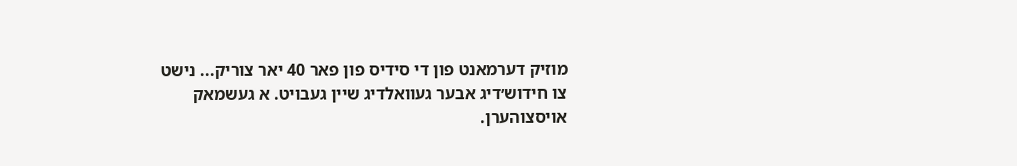מוזיק דערמאנט פון די סידיס פון פאר 40 יאר צוריק... נישט צו חידוש׳דיג אבער געוואלדיג שיין געבויט. א געשמאק אויסצוהערן.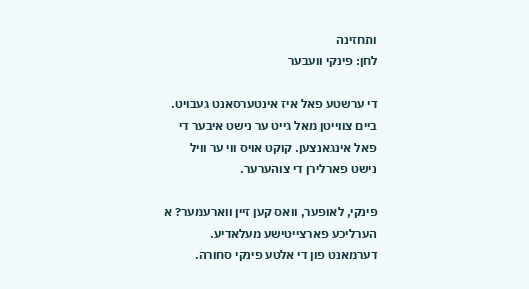ותחזינה
לחן: פינקי וועבער

די ערשטע פאל איז אינטערסאנט געבויט. ביים צווייטן מאל גייט ער נישט איבער די פאל אינגאנצען. קוקט אויס ווי ער וויל נישט פארלירן די צוהערער.

פינקי, לאופער, וואס קען זיין ווארעמער? א הערליכע פארצייטישע מעלאדיע. דערמאנט פון די אלטע פינקי סחורה.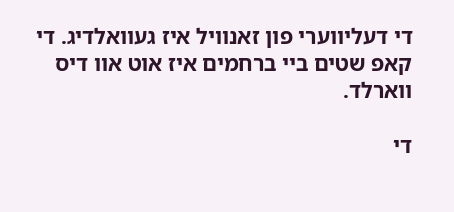די דעליווערי פון זאנוויל איז געוואלדיג. די קאפ שטים ביי ברחמים איז אוט אוו דיס ווארלד.

די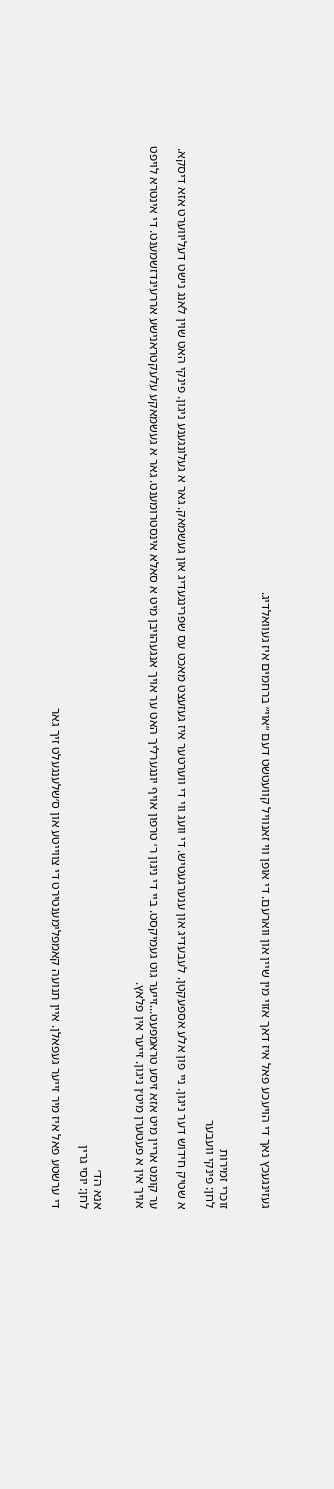געזינגעכץ נאך די הויעכע פאל איז דאך אזוי מין שיין און ווארעם. די אופן ווי זאנוויל קוועטשט דעם ״אוי״ ברחמים איז געוואלדיג.


זוכרי זמירות
לחן: פינקי וועבער

א שטיק חידוש דער ניגון. ניי פון אלע אספעקטן. לעבעדיג און ענערגעטיש. די וועג ווי די ווערטער איז געזעצט מאכט עס שפרינגעדיג און געשמאק. גאר א געלונגענע ניגון. פינקי האט שוין לאנג נישט דעליווערט אזא דיסקא.

ער קומט אריין מיט אזא זיסע טראמפעט...זייער גוט געמיקסט. ביי די ניגון ר׳ טרפון אויף יונגערליך האט ער אויך אנגעהויבן מיט א סאלא אינסטרומענט. גאר א געשמאקע עלעקטראנישע אררעינדזשמענט. די אינטרא לויפט אויך אין א פעטערן מיט׳ן ניגון. זייער אין פלאץ.


אנא הד׳
לחן: יוסי גרין

די ערשטע פאל איז מיר זייער געפאלן. איין תנועה קאמפלימענטירט די צווייטע און ס׳שלענגעלט זיך גאר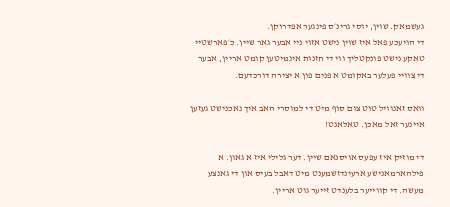געשמאק. שוין, יוסי גרינ׳ס פינגער אפדרוקן.
די הויעכע פאל איז שוין נישט אזוי ניי אבער גאר שיין. כ׳פארשטיי טאקע נישט פונקטליך ווי די חזנות אינמיטען קומט אריין, אבער די צוויי פעלער באקומט א פנים פון א יצירה דורכדעם.

וואס זאנוויל טוט צום סוף מיט די למוסרי האב איך נאכנישט געזען איינער זאל מאכן. טאלאנט!

די מוזיק איז עפעס אויסנאם שיין. דער גלילי איז א גאון. א פילהארמאנישע ארעינדזשמענט מיט דאבל בעיס און די גאנצע מעשה. די קווייער בלענדט זייער גוט אריין.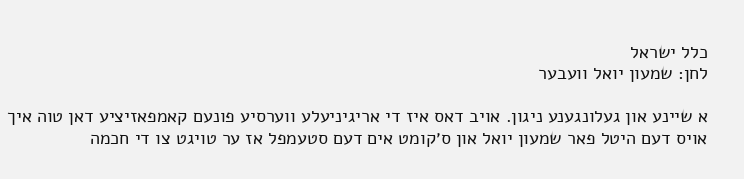כלל ישראל
לחן: שמעון יואל וועבער

א שיינע און געלונגענע ניגון. אויב דאס איז די אריגיניעלע ווערסיע פונעם קאמפאזיציע דאן טוה איך אויס דעם היטל פאר שמעון יואל און ס׳קומט אים דעם סטעמפל אז ער טויגט צו די חכמה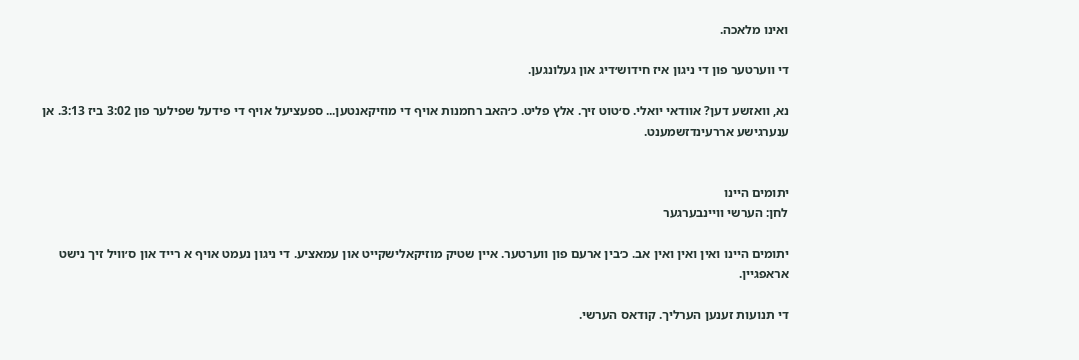ואינו מלאכה.

די ווערטער פון די ניגון איז חידוש׳דיג און געלונגען.

נא, וואזשע דען? אוודאי יואלי. ס׳טוט זיך. אלץ פליט. כ׳האב רחמנות אויף די מוזיקאנטען... ספעציעל אויף די פידעל שפילער פון 3:02 ביז 3:13. אן ענערגישע אררעינדזשמענט.


יתומים היינו
לחן: הערשי וויינבערגער

יתומים היינו ואין ואין ואין אב. כ׳בין ארעם פון ווערטער. איין שטיק מוזיקאלישקייט און עמאציע. די ניגון נעמט אויף א רייד און ס׳וויל זיך נישט אראפגיין.

די תנועות זענען הערליך. קודאס הערשי.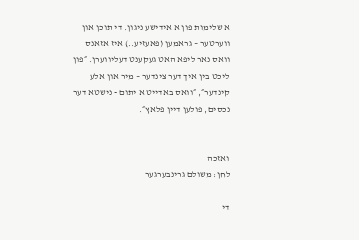א שלימות פון א אידישע ניגון. די תוכן און ווערטער – גראמען (פאעזיע..) איז אזאנס וואס נאר ליפא האט געקענט דעליווערן. ״פון ליכט בין איך דער צינדער – מיר און אלע קינדער״, ״וואס באדייט א יתום - נישטא דער נכסים, פולען דיין פלאץ״.


ואזכה
לחן: משולם גרינבערגער

די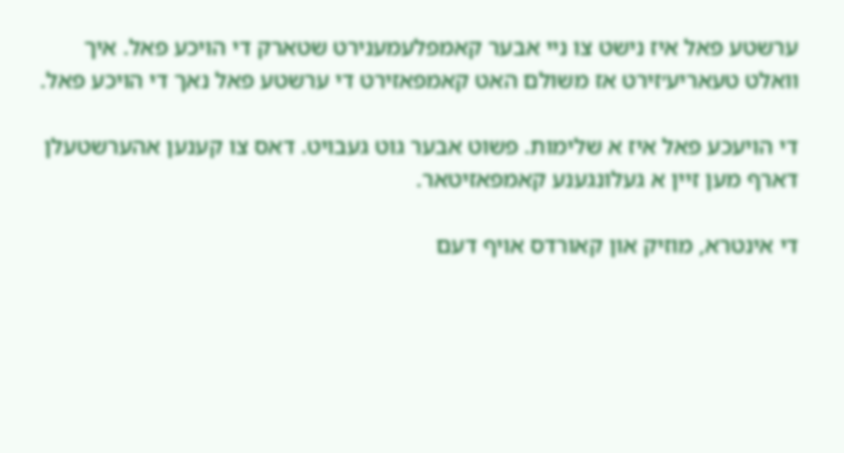ערשטע פאל איז נישט צו ניי אבער קאמפלעמענירט שטארק די הויכע פאל. איך וואלט טעאריע׳זירט אז משולם האט קאמפאזירט די ערשטע פאל נאך די הויכע פאל.

די הויעכע פאל איז א שלימות. פשוט אבער גוט געבויט. דאס צו קענען אהערשטעלן דארף מען זיין א געלונגענע קאמפאזיטאר.

די אינטרא, מוזיק און קאורדס אויף דעם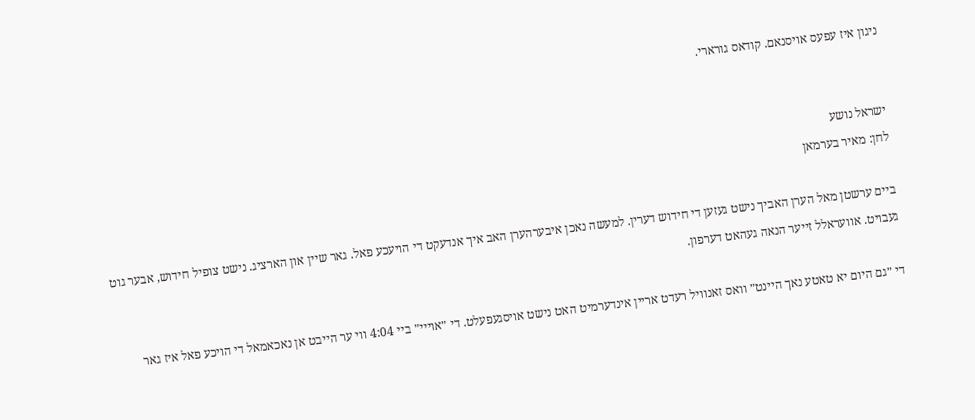ניגון איז עפעס אויסנאם. קודאס גורארי.


ישראל נושע
לחן: מאיר בערמאן

ביים ערשטן מאל הערן האביך נישט געזען די חידוש דערין. למעשה נאכן איבערהערן האב איך אנדעקט די הויעכע פאל. גאר שיין און הארציג. נישט צופיל חידוש, אבער גוט געבויט. אוועראלל זייער הנאה געהאט דערפון.

די ״גם היום יא טאטע נאך היינט״ וואס זאנוויל רעדט אריין אינדערמיט האט נישט אויסגעפעלט. די ״אוייי״ ביי 4:04 ווי ער הייבט אן נאכאמאל די הויכע פאל איז גאר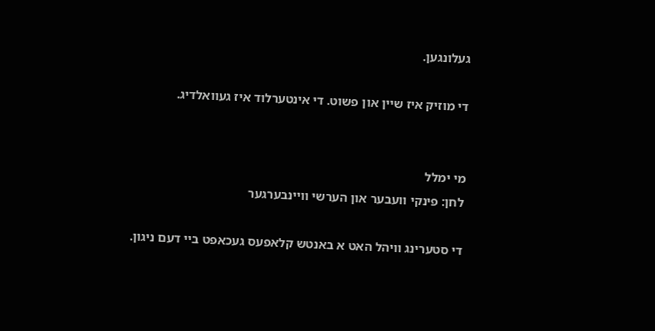געלונגען.

די מוזיק איז שיין און פשוט. די אינטערלוד איז געוואלדיג.


מי ימלל
לחן: פינקי וועבער און הערשי וויינבערגער

די סטערינג וויהל האט א באנטש קלאפעס געכאפט ביי דעם ניגון.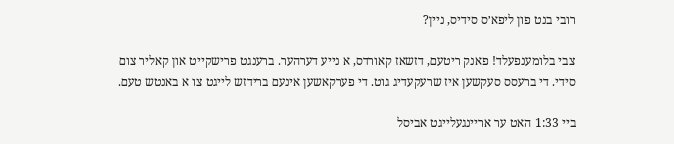רובי בנט פון ליפא׳ס סידיס, ניין?

צבי בלומענפעלד! פאנק ריטעם, דזשאז קאורדס, א נייע דערהער. ברענגט פרישקייט און קאליר צום סידי. די ברעסס סעקשען איז שרעקעדיג גוט. די פערקאשען אינעם ברידזש לייגט צו א באנטש טעם.

ביי 1:33 האט ער אריינגעלייגט אביסל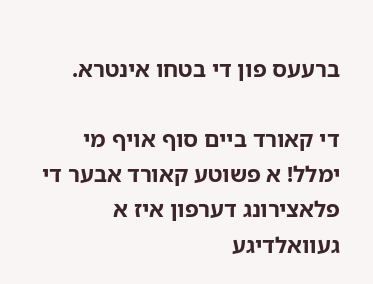ברעעס פון די בטחו אינטרא.

די קאורד ביים סוף אויף מי ימלל! א פשוטע קאורד אבער די פלאצירונג דערפון איז א געוואלדיגע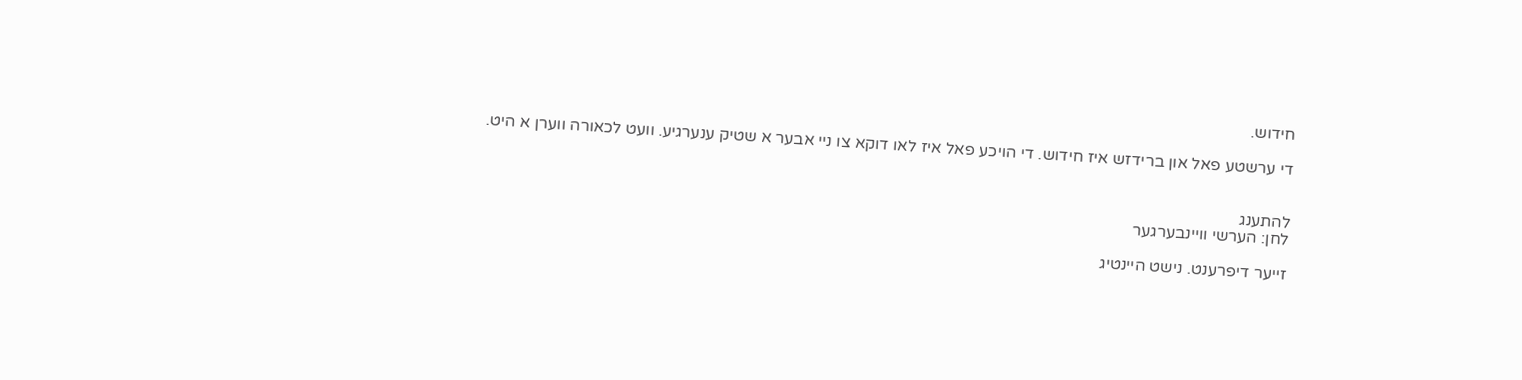חידוש.

די ערשטע פאל און ברידזש איז חידוש. די הויכע פאל איז לאו דוקא צו ניי אבער א שטיק ענערגיע. וועט לכאורה ווערן א היט.


להתענג
לחן: הערשי וויינבערגער

זייער דיפרענט. נישט היינטיג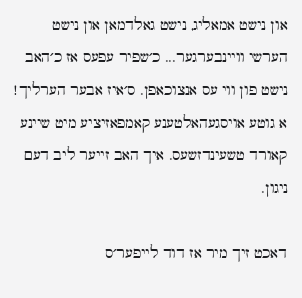און נישט אמאליג, נישט גאלדמאן און נישט הערשי וויינבערגער... כ׳שפיר עפעס אז כ׳האב נישט פון ווי עס אנצוכאפן. ס׳איז אבער הערליך! א גוטע אויסגעהאלטענע קאמפאזיציע מיט שיינע קאורד טשעינדזשעס. איך האב זייער ליב דעם ניגון.

דאכט זיך מיר אז דוד לייפער׳ס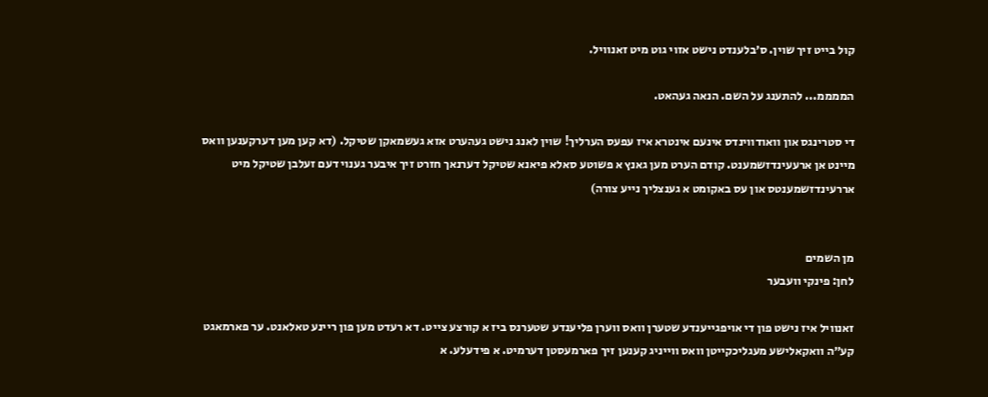קול בייט זיך שוין. ס׳בלענדט נישט אזוי גוט מיט זאנוויל.

הממממ... להתענג על השם. הנאה געהאט.

די סטרינגס און וואודווינדס אינעם אינטרא איז עפעס הערליך! שוין לאנג נישט געהערט אזא געשמאקן שטיקל. (דא קען מען דערקענען וואס מיינט אן ארעעינדזשמענט. קודם הערט מען גאנץ א פשוטע סאלא פיאנא שטיקל דערנאך חזרט זיך איבער גענוי דעם זעלבן שטיקל מיט אררעינדזשמענטס און עס באקומט א גענצליך נייע צורה)


מן השמים
לחן: פינקי וועבער

זאנוויל איז נישט פון די אויפגייענדע שטערן וואס ווערן פליענדע שטערנס ביז א קורצע צייט. דא רעדט מען פון ריינע טאלאנט. ער פארמאגט קע״ה וואקאלישע מעגליכקייטן וואס ווייניג קענען זיך פארמעסטן דערמיט. א פידעלע. א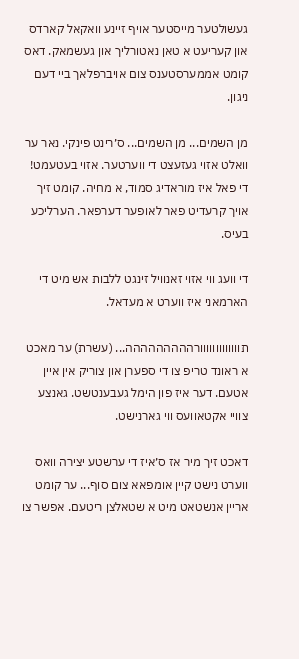געשולטער מייסטער אויף זיינע וואקאל קארדס און קעריעט א טאן נאטורליך און געשמאק. דאס קומט אממערסטענס צום אויברפלאך ביי דעם ניגון.

מן השמים... מן השמים... ס׳רינט פינקי. נאר ער וואלט אזוי געזעצט די ווערטער. אזוי בעטעמט! די פאל איז מוראדיג סמוד, א מחיה. קומט זיך אויך קרעדיט פאר לאופער דערפאר. הערליכע בעיס.

די וועג ווי אזוי זאנוויל זינגט ללבות אש מיט די הארמאני איז ווערט א מעדאל.

תווווווווווווורההההההההה... (עשרת) ער מאכט א ראונד טריפ צו די ספערן און צוריק אין איין אטעם. דער איז פון הימל געבענטשט. גאנצע צוויי אקטאוועס ווי גארנישט.

דאכט זיך מיר אז ס׳איז די ערשטע יצירה וואס ווערט נישט קיין אומפאא צום סוף... ער קומט אריין אנשטאט מיט א שטאלצן ריטעם. אפשר צו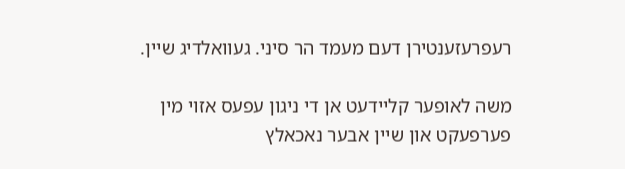רעפרעזענטירן דעם מעמד הר סיני. געוואלדיג שיין.

משה לאופער קליידעט אן די ניגון עפעס אזוי מין פערפעקט און שיין אבער נאכאלץ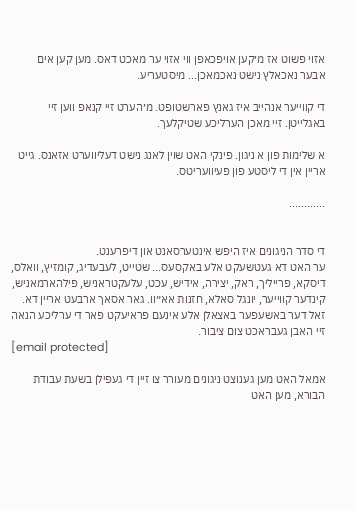אזוי פשוט אז מ׳קען אויפכאפן ווי אזוי ער מאכט דאס. מען קען אים אבער נאכאלץ נישט נאכמאכן... מיסטעריע.

די קווייער אנהייב איז גאנץ פארשטופט. מ׳הערט זיי קנאפ ווען זיי באגלייטן. זיי מאכן הערליכע שטיקלעך.

א שלימות פון א ניגון. פינקי האט שוין לאנג נישט דעליווערט אזאנס. גייט אריין אין די ליסטע פון פעיוועריטס.

............


די סדר הניגונים איז היפש אינטערסאנט און דיפרענט.
ער האט דא געטשעקט אלע באקסעס... שטייט, לעבעדיג, קומזיץ, וואלס, דיסקא, פרייליך, ראק, יצירה, אידיש, עכט, עלעקטראניש, פילהארמאניש, קינדער קווייער, יונגל סאלא, חזנות אא״וו. גאר אסאך ארבעט אריין דא. זאל דער באשעפער באצאלן אלע אינעם פראיעקט פאר די ערליכע הנאה זיי האבן געבראכט צום ציבור.
[email protected]

אמאל האט מען גענוצט ניגונים מעורר צו זיין די געפילן בשעת עבודת הבורא, מען האט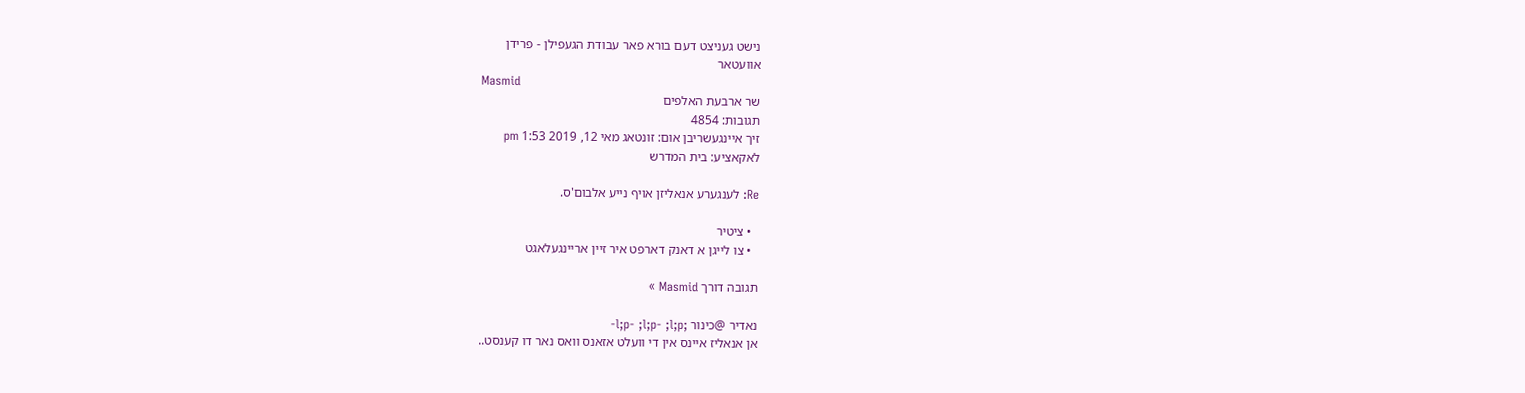נישט געניצט דעם בורא פאר עבודת הגעפילן - פרידן
אוועטאר
Masmid
שר ארבעת האלפים
תגובות: 4854
זיך איינגעשריבן אום: זונטאג מאי 12, 2019 1:53 pm
לאקאציע: בית המדרש

Re: לענגערע אנאליזן אויף נייע אלבום'ס.

  • ציטיר
  • צו לייגן א דאנק דארפט איר זיין אריינגעלאגט

תגובה דורך Masmid »

נאדיר @כינור ;l;p- ;l;p- ;l;p-
אן אנאליז איינס אין די וועלט אזאנס וואס נאר דו קענסט..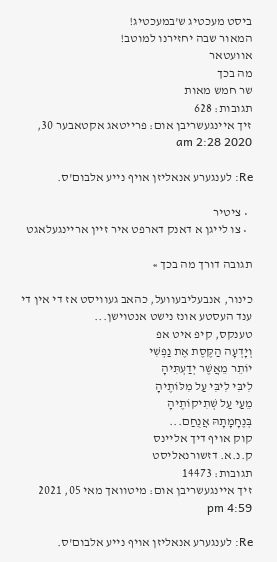ביסט מעכטיג ש'במעכטיג!
המאור שבה יחזירנו למוטב!
אוועטאר
מה בכך
שר חמש מאות
תגובות: 628
זיך איינגעשריבן אום: פרייטאג אקטאבער 30, 2020 2:28 am

Re: לענגערע אנאליזן אויף נייע אלבום'ס.

  • ציטיר
  • צו לייגן א דאנק דארפט איר זיין אריינגעלאגט

תגובה דורך מה בכך »

כינור, אנבעליבעוועל, כהאב געוויסט אז די אין די ענד העסטע אונז נישט אנטוישן...
טענקס, קיפ איט אפ
וְיָדְעָה הַקֶּסֶת אֶת נַפְשִׁי
יוֹתֵר מֵאֲשֶׁר יְדַעְתִּיהָ
לִיבִּי לִיבִּי עַל מִלּוֹתֶיהָ
מֵעַי עַל שְׁתִיקוֹתֶיהָ
בְּנֶחָמָתָהּ אֲנֻחַם...
קוק אויף דיך אליינס
ק.נ.א. דזשורנאליסט
תגובות: 14473
זיך איינגעשריבן אום: מיטוואך מאי 05, 2021 4:59 pm

Re: לענגערע אנאליזן אויף נייע אלבום'ס.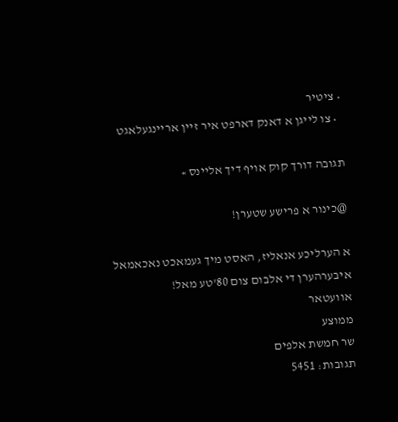• ציטיר
  • צו לייגן א דאנק דארפט איר זיין אריינגעלאגט

תגובה דורך קוק אויף דיך אליינס »

@כינור א פרישע שטערן!

א הערליכע אנאליז, האסט מיך געמאכט נאכאמאל איבערהערן די אלבום צום 80'טע מאל!
אוועטאר
ממוצע
שר חמשת אלפים
תגובות: 5451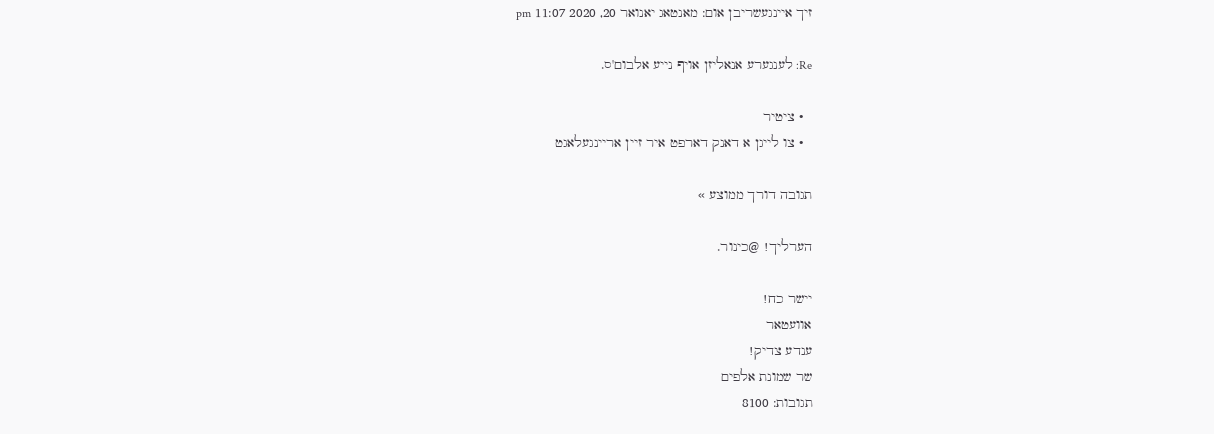זיך איינגעשריבן אום: מאנטאג יאנואר 20, 2020 11:07 pm

Re: לענגערע אנאליזן אויף נייע אלבום'ס.

  • ציטיר
  • צו לייגן א דאנק דארפט איר זיין אריינגעלאגט

תגובה דורך ממוצע »

הערליך! @כינור.

יישר כח!
אוועטאר
ענדע צדיק!
שר שמונת אלפים
תגובות: 8100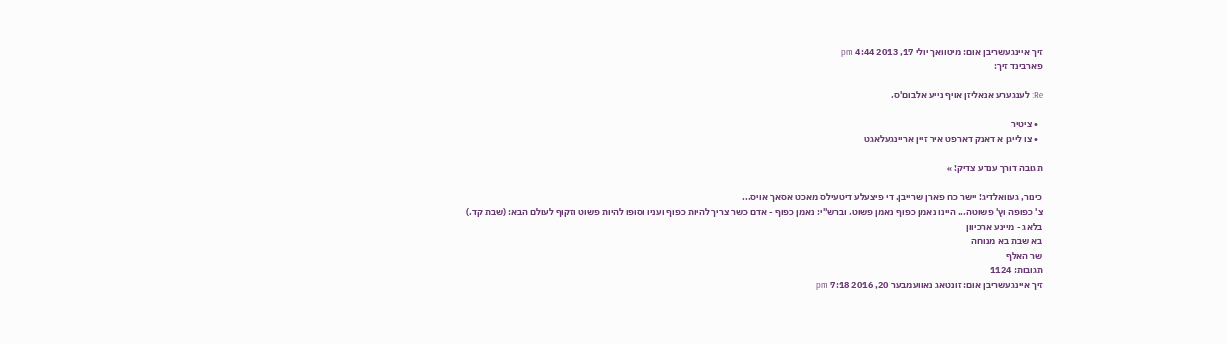זיך איינגעשריבן אום: מיטוואך יולי 17, 2013 4:44 pm
פארבינד זיך:

Re: לענגערע אנאליזן אויף נייע אלבום'ס.

  • ציטיר
  • צו לייגן א דאנק דארפט איר זיין אריינגעלאגט

תגובה דורך ענדע צדיק! »

כינור, געוואלדיג! יישר כח פארן שרייבן. די פיצעלע דיטעילס מאכט אסאך אויס...
צ' כפופה וץ' פשוטה... היינו נאמן כפוף נאמן פשוט. וברש"י: נאמן כפוף - אדם כשר צריך להיות כפוף ועניו וסופו להיות פשוט וזקוף לעולם הבא: (שבת קד.)
בלאג - מיינע ארכיוון
בא שבת בא מנוחה
שר האלף
תגובות: 1124
זיך איינגעשריבן אום: זונטאג נאוועמבער 20, 2016 7:18 pm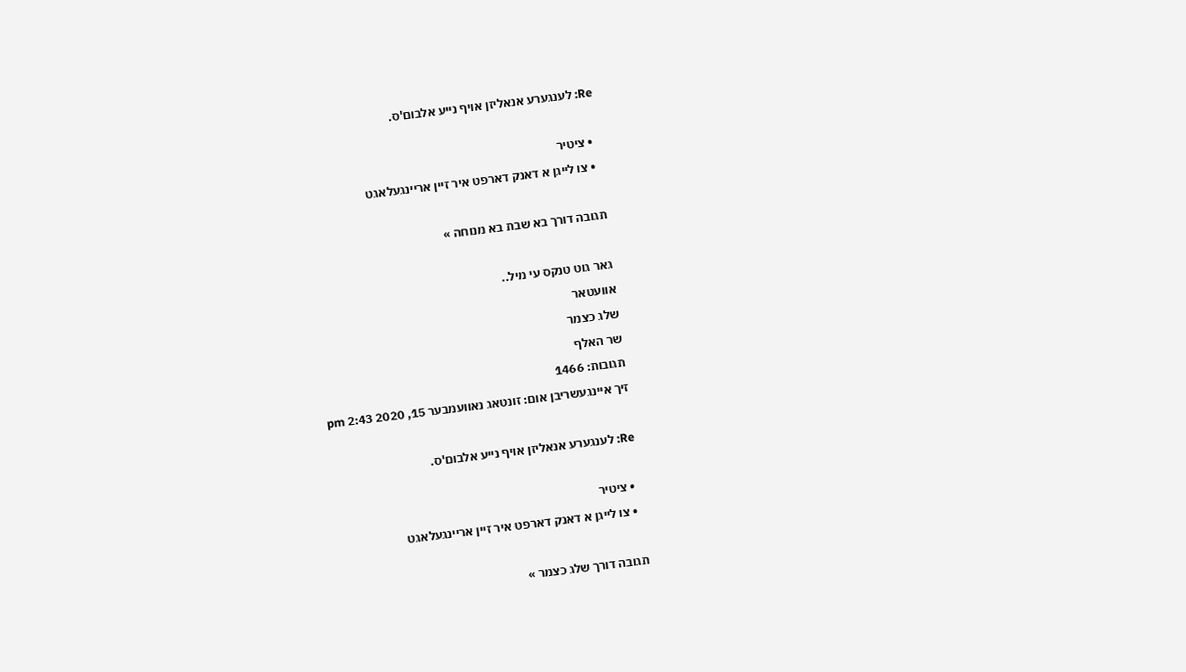Re: לענגערע אנאליזן אויף נייע אלבום'ס.

  • ציטיר
  • צו לייגן א דאנק דארפט איר זיין אריינגעלאגט

תגובה דורך בא שבת בא מנוחה »

גאר גוט טנקס עי מיל..
אוועטאר
שלג כצמר
שר האלף
תגובות: 1466
זיך איינגעשריבן אום: זונטאג נאוועמבער 15, 2020 2:43 pm

Re: לענגערע אנאליזן אויף נייע אלבום'ס.

  • ציטיר
  • צו לייגן א דאנק דארפט איר זיין אריינגעלאגט

תגובה דורך שלג כצמר »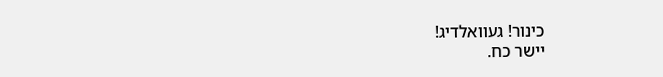כינור! געוואלדיג!
יישר כח.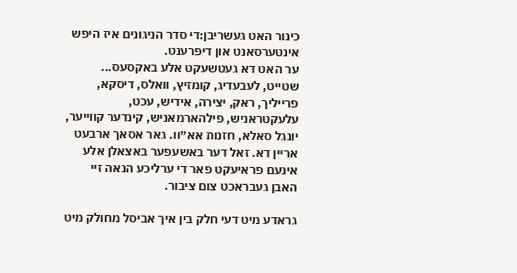כינור האט געשריבן:די סדר הניגונים איז היפש אינטערסאנט און דיפרענט.
ער האט דא געטשעקט אלע באקסעס... שטייט, לעבעדיג, קומזיץ, וואלס, דיסקא, פרייליך, ראק, יצירה, אידיש, עכט, עלעקטראניש, פילהארמאניש, קינדער קווייער, יונגל סאלא, חזנות אא״וו. גאר אסאך ארבעט אריין דא. זאל דער באשעפער באצאלן אלע אינעם פראיעקט פאר די ערליכע הנאה זיי האבן געבראכט צום ציבור.

גראדע מיט דעי חלק בין איך אביסל מחולק מיט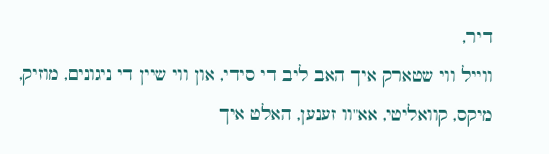דיר,
ווייל ווי שטארק איך האב ליב די סידי, און ווי שיין די ניגונים, מוזיק, מיקס, קוואליטי, אא"וו זענען, האלט איך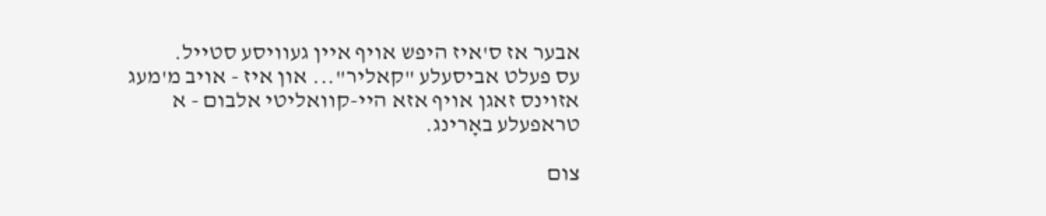אבער אז ס'איז היפש אויף איין געוויסע סטייל.
עס פעלט אביסעלע "קאליר"... און איז - אויב מ'מעג אזוינס זאגן אויף אזא היי-קוואליטי אלבום - א טראפעלע באָרינג.

צום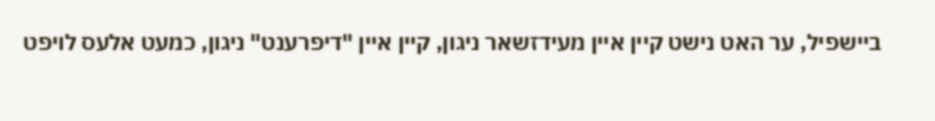ביישפיל, ער האט נישט קיין איין מעידזשאר ניגון, קיין איין "דיפרענט" ניגון, כמעט אלעס לויפט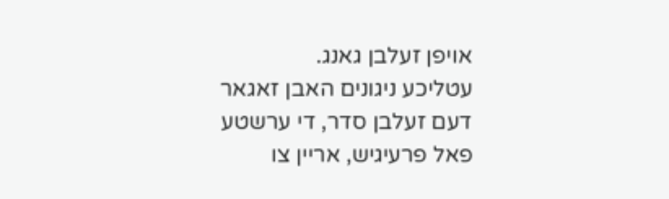אויפן זעלבן גאנג.
עטליכע ניגונים האבן זאגאר דעם זעלבן סדר, די ערשטע פאל פרעיגיש, אריין צו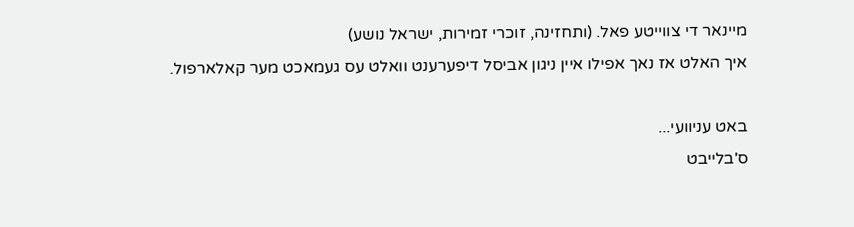מיינאר די צווייטע פאל. (ותחזינה, זוכרי זמירות, ישראל נושע)
איך האלט אז נאך אפילו איין ניגון אביסל דיפערענט וואלט עס געמאכט מער קאלארפול.

באט עניוועי...
ס'בלייבט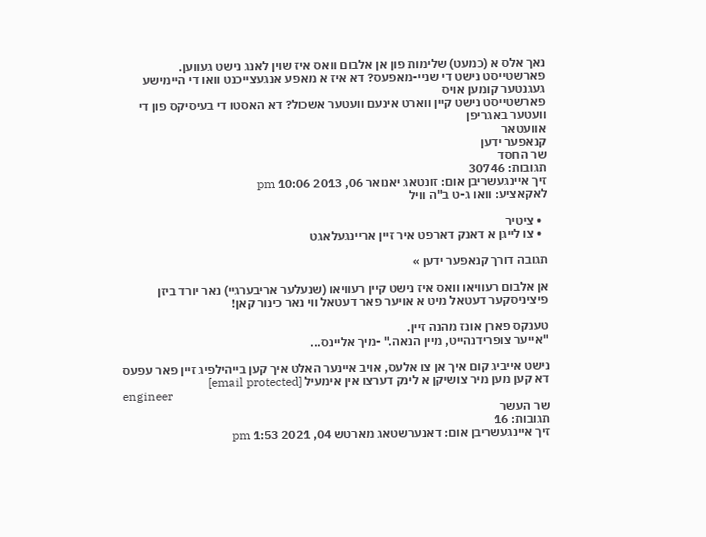נאך אלס א (כמעט) שלימות פון אן אלבום וואס איז שוין לאנג נישט געווען.
פארשטייסט נישט די שניי-מאפעס? דא איז א מאפע אנגעצייכנט וואו די היימישע געגנטער קומען אויס
פארשטייסט נישט קיין ווארט אינעם וועטער אשכול? דא האסטו די בעיסיקס פון די וועטער באגריפן
אוועטאר
קנאפער ידען
שר החסד
תגובות: 30746
זיך איינגעשריבן אום: זונטאג יאנואר 06, 2013 10:06 pm
לאקאציע: וואו ג-ט ב"ה וויל

  • ציטיר
  • צו לייגן א דאנק דארפט איר זיין אריינגעלאגט

תגובה דורך קנאפער ידען »

אן אלבום רעוויאו וואס איז נישט קיין רעוויאו (שנעלער אריבערגיי) נאר יורד ביזן פיציניסקער דעטאל מיט א אויער פאר דעטאל ווי נאר כינור קאן!

טענקס פארן אונז מהנה זיין.
"אייער צופרידנהייט, מיין הנאה." -מיך אליינס...

נישט אייביג קום איך אן צו אלעס, אויב איינער האלט איך קען בייהילפיג זיין פאר עפעס דא קען מען מיר צושיקן א לינק דערצו אין אימעיל [email protected]
engineer
שר העשר
תגובות: 16
זיך איינגעשריבן אום: דאנערשטאג מארטש 04, 2021 1:53 pm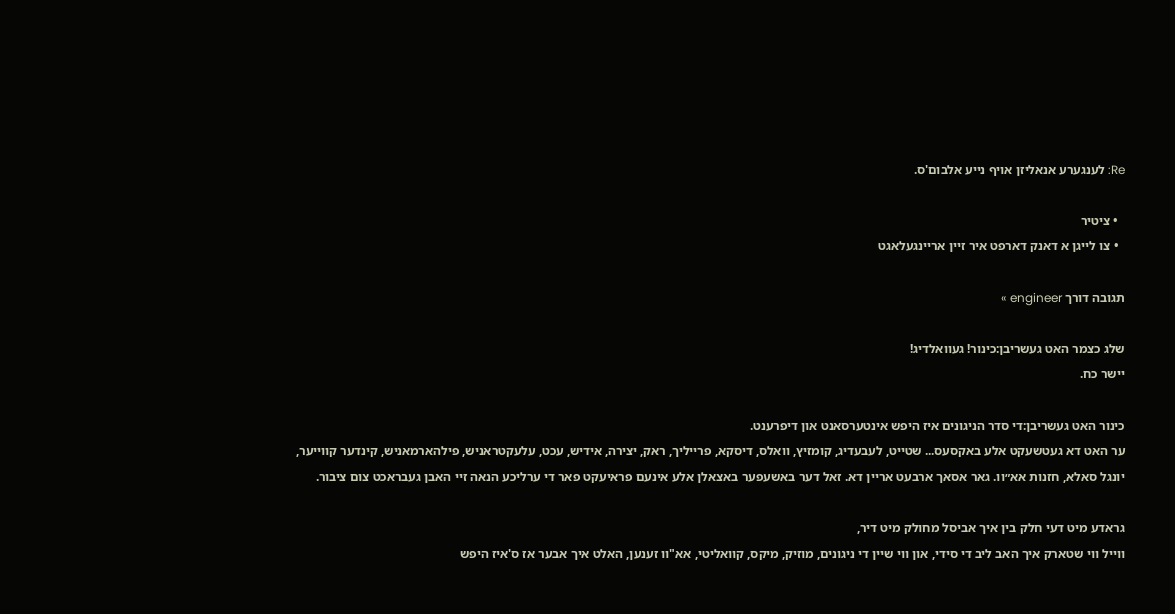Re: לענגערע אנאליזן אויף נייע אלבום'ס.

  • ציטיר
  • צו לייגן א דאנק דארפט איר זיין אריינגעלאגט

תגובה דורך engineer »

שלג כצמר האט געשריבן:כינור! געוואלדיג!
יישר כח.

כינור האט געשריבן:די סדר הניגונים איז היפש אינטערסאנט און דיפרענט.
ער האט דא געטשעקט אלע באקסעס... שטייט, לעבעדיג, קומזיץ, וואלס, דיסקא, פרייליך, ראק, יצירה, אידיש, עכט, עלעקטראניש, פילהארמאניש, קינדער קווייער, יונגל סאלא, חזנות אא״וו. גאר אסאך ארבעט אריין דא. זאל דער באשעפער באצאלן אלע אינעם פראיעקט פאר די ערליכע הנאה זיי האבן געבראכט צום ציבור.

גראדע מיט דעי חלק בין איך אביסל מחולק מיט דיר,
ווייל ווי שטארק איך האב ליב די סידי, און ווי שיין די ניגונים, מוזיק, מיקס, קוואליטי, אא"וו זענען, האלט איך אבער אז ס'איז היפש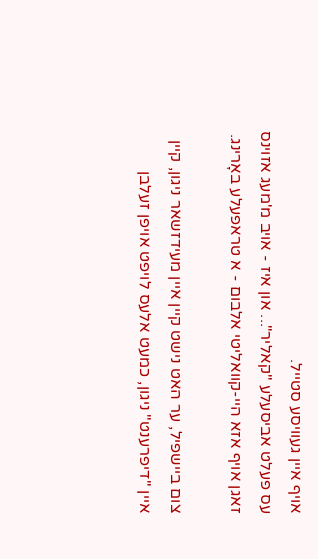אויף איין געוויסע סטייל.
עס פעלט אביסעלע "קאליר"... און איז - אויב מ'מעג אזוינס זאגן אויף אזא היי-קוואליטי אלבום - א טראפעלע באָרינג.

צום ביישפיל, ער האט נישט קיין איין מעידזשאר ניגון, קיין איין "דיפרענט" ניגון, כמעט אלעס לויפט אויפן זעלבן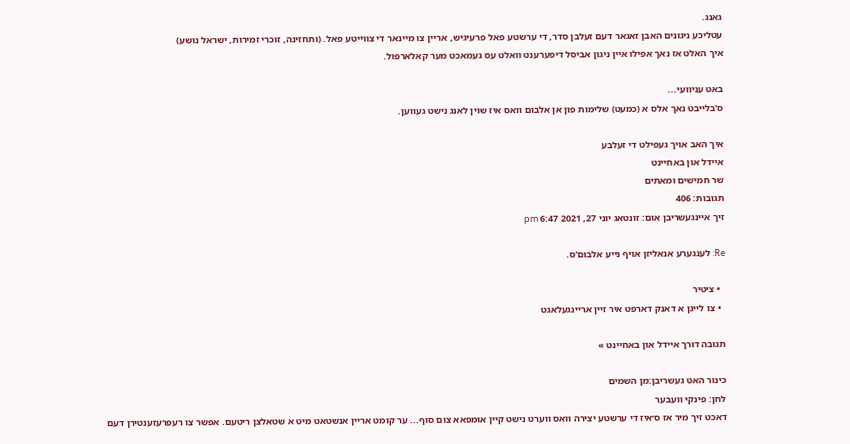גאנג.
עטליכע ניגונים האבן זאגאר דעם זעלבן סדר, די ערשטע פאל פרעיגיש, אריין צו מיינאר די צווייטע פאל. (ותחזינה, זוכרי זמירות, ישראל נושע)
איך האלט אז נאך אפילו איין ניגון אביסל דיפערענט וואלט עס געמאכט מער קאלארפול.

באט עניוועי...
ס'בלייבט נאך אלס א (כמעט) שלימות פון אן אלבום וואס איז שוין לאנג נישט געווען.

איך האב אויך געפילט די זעלבע
איידל און באחיינט
שר חמישים ומאתים
תגובות: 406
זיך איינגעשריבן אום: זונטאג יוני 27, 2021 6:47 pm

Re: לענגערע אנאליזן אויף נייע אלבום'ס.

  • ציטיר
  • צו לייגן א דאנק דארפט איר זיין אריינגעלאגט

תגובה דורך איידל און באחיינט »

כינור האט געשריבן:מן השמים
לחן: פינקי וועבער
דאכט זיך מיר אז ס׳איז די ערשטע יצירה וואס ווערט נישט קיין אומפאא צום סוף... ער קומט אריין אנשטאט מיט א שטאלצן ריטעם. אפשר צו רעפרעזענטירן דעם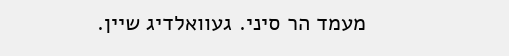מעמד הר סיני. געוואלדיג שיין.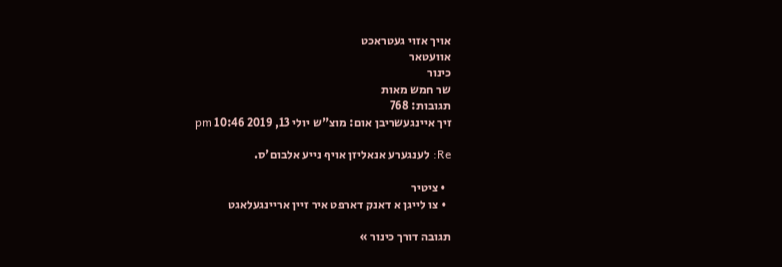אויך אזוי געטראכט
אוועטאר
כינור
שר חמש מאות
תגובות: 768
זיך איינגעשריבן אום: מוצ"ש יולי 13, 2019 10:46 pm

Re: לענגערע אנאליזן אויף נייע אלבום'ס.

  • ציטיר
  • צו לייגן א דאנק דארפט איר זיין אריינגעלאגט

תגובה דורך כינור »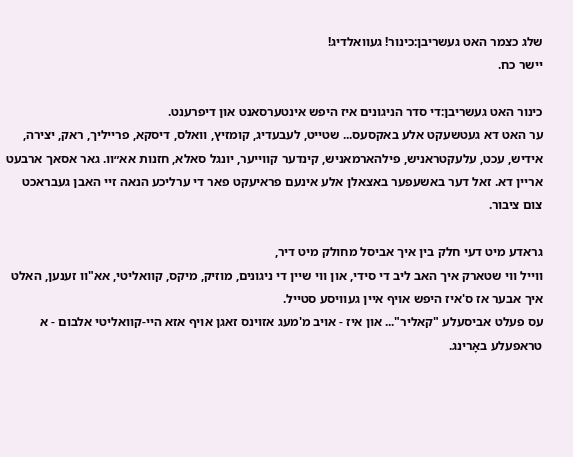שלג כצמר האט געשריבן:כינור! געוואלדיג!
יישר כח.

כינור האט געשריבן:די סדר הניגונים איז היפש אינטערסאנט און דיפרענט.
ער האט דא געטשעקט אלע באקסעס... שטייט, לעבעדיג, קומזיץ, וואלס, דיסקא, פרייליך, ראק, יצירה, אידיש, עכט, עלעקטראניש, פילהארמאניש, קינדער קווייער, יונגל סאלא, חזנות אא״וו. גאר אסאך ארבעט אריין דא. זאל דער באשעפער באצאלן אלע אינעם פראיעקט פאר די ערליכע הנאה זיי האבן געבראכט צום ציבור.

גראדע מיט דעי חלק בין איך אביסל מחולק מיט דיר,
ווייל ווי שטארק איך האב ליב די סידי, און ווי שיין די ניגונים, מוזיק, מיקס, קוואליטי, אא"וו זענען, האלט איך אבער אז ס'איז היפש אויף איין געוויסע סטייל.
עס פעלט אביסעלע "קאליר"... און איז - אויב מ'מעג אזוינס זאגן אויף אזא היי-קוואליטי אלבום - א טראפעלע באָרינג.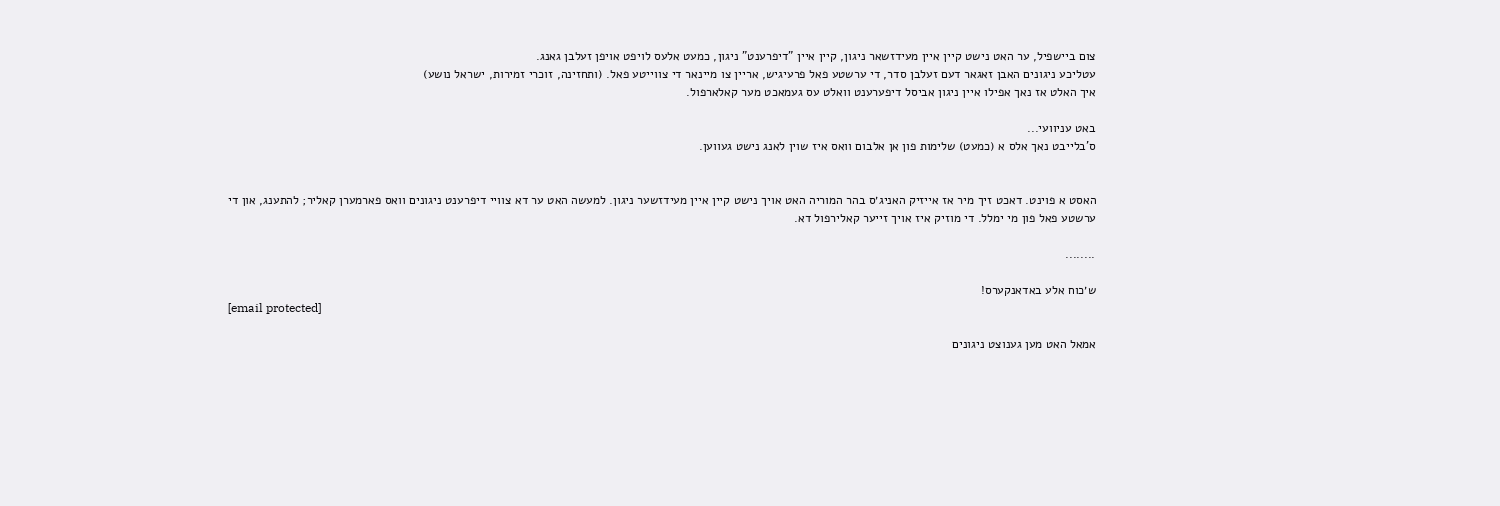צום ביישפיל, ער האט נישט קיין איין מעידזשאר ניגון, קיין איין "דיפרענט" ניגון, כמעט אלעס לויפט אויפן זעלבן גאנג.
עטליכע ניגונים האבן זאגאר דעם זעלבן סדר, די ערשטע פאל פרעיגיש, אריין צו מיינאר די צווייטע פאל. (ותחזינה, זוכרי זמירות, ישראל נושע)
איך האלט אז נאך אפילו איין ניגון אביסל דיפערענט וואלט עס געמאכט מער קאלארפול.

באט עניוועי...
ס'בלייבט נאך אלס א (כמעט) שלימות פון אן אלבום וואס איז שוין לאנג נישט געווען.


האסט א פוינט. דאכט זיך מיר אז אייזיק האניג׳ס בהר המוריה האט אויך נישט קיין איין מעידזשער ניגון. למעשה האט ער דא צוויי דיפרענט ניגונים וואס פארמערן קאליר; להתענג, און די ערשטע פאל פון מי ימלל. די מוזיק איז אויך זייער קאלירפול דא.

........

ש׳כוח אלע באדאנקערס!
[email protected]

אמאל האט מען גענוצט ניגונים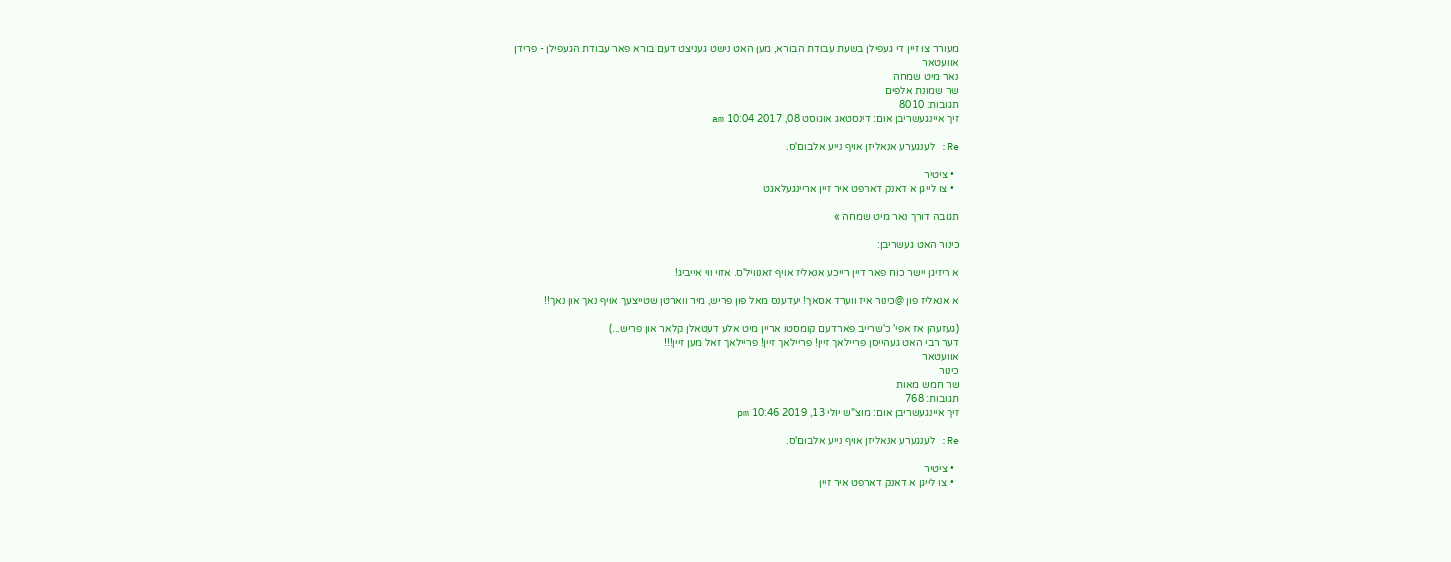מעורר צו זיין די געפילן בשעת עבודת הבורא, מען האט נישט געניצט דעם בורא פאר עבודת הגעפילן - פרידן
אוועטאר
נאר מיט שמחה
שר שמונת אלפים
תגובות: 8010
זיך איינגעשריבן אום: דינסטאג אוגוסט 08, 2017 10:04 am

Re: לענגערע אנאליזן אויף נייע אלבום'ס.

  • ציטיר
  • צו לייגן א דאנק דארפט איר זיין אריינגעלאגט

תגובה דורך נאר מיט שמחה »

כינור האט געשריבן:

א ריזיגן יישר כוח פאר דיין רייכע אנאליז אויף זאנוויל'ס. אזוי ווי אייביג!

א אנאליז פון @כינור איז ווערד אסאך! יעדענס מאל פון פריש, מיר ווארטן שטייצעך אויף נאך און נאך!!

(געזעהן אז אפי' כ'שרייב פארדעם קומסטו אריין מיט אלע דעטאלן קלאר און פריש...)
דער רבי האט געהייסן פריילאך זיין! פריילאך זיין! פריילאך זאל מען זיין!!!
אוועטאר
כינור
שר חמש מאות
תגובות: 768
זיך איינגעשריבן אום: מוצ"ש יולי 13, 2019 10:46 pm

Re: לענגערע אנאליזן אויף נייע אלבום'ס.

  • ציטיר
  • צו לייגן א דאנק דארפט איר זיין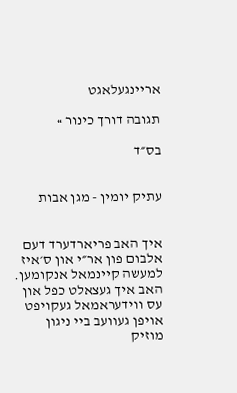אריינגעלאגט

תגובה דורך כינור »

בס״ד


עתיק יומין - מגן אבות


איך האב פריארדערד דעם אלבום פון אר״י און ס׳איז למעשה קיינמאל אנקומען. האב איך געצאלט כפל און עס ווידעראמאל געקויפט אויפן געוועב ביי ניגון מוזיק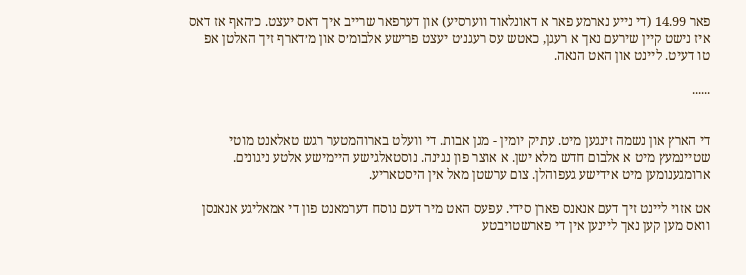פאר 14.99 (די נייע נארמע פאר א דאונלאוד ווערסיע) און דערפאר שרייב איך דאס יעצט. כ׳האף אז דאס איז נישט קיין שירעם נאך א רעגן, כאטש עס רעגנ׳ט יעצט פרישע אלבומ׳ס און מ׳דארף זיך האלטן אפ טו דעיט. ליינט און האט הנאה.

......


די הארץ און נשמה זינגען מיט. עתיק יומין - מגן אבות. די וועלט בארוהמטער רגש טאלאנט מוטי שטיינמעץ מיט א אלבום חדש מלא ישן. א אוצר פון נגינה. נוסטאלגישע היימישע אלטע ניגונים. ארומגענומען מיט אידישע געפוהלן. צום ערשטן מאל אין היסטאריע.

אט אזוי ליינט זיך דעם אנאנס פארן סידי. עפעס האט מיר דעם נוסח דערמאנט פון די אמאליגע אנאנסן וואס מען קען נאך ליינען אין די פארשטויבטע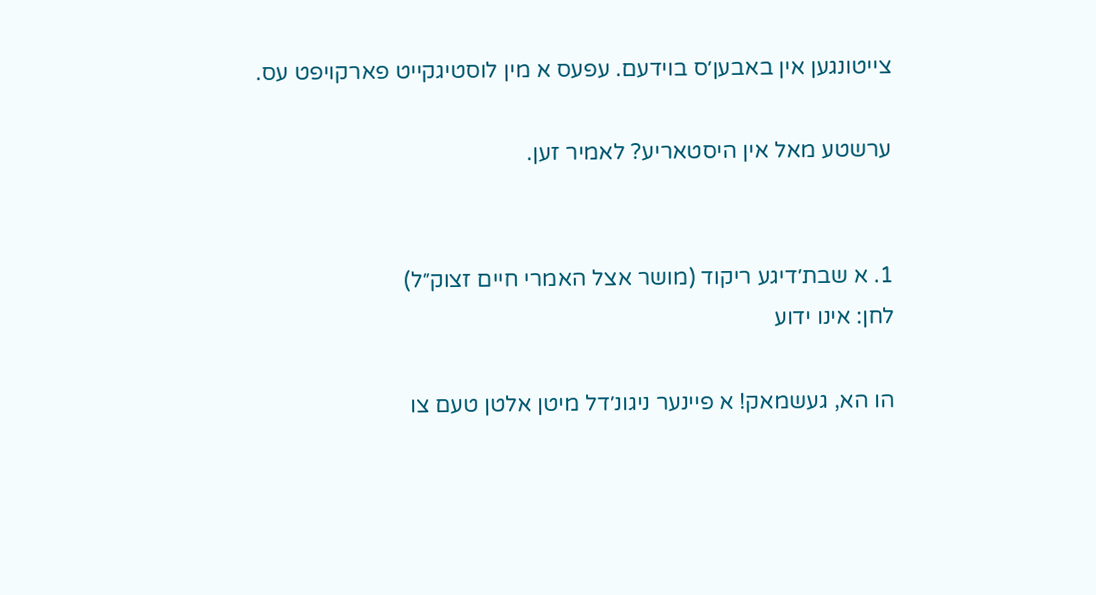צייטונגען אין באבען׳ס בוידעם. עפעס א מין לוסטיגקייט פארקויפט עס.

ערשטע מאל אין היסטאריע? לאמיר זען.


1. א שבת׳דיגע ריקוד (מושר אצל האמרי חיים זצוק״ל)
לחן: אינו ידוע

הו הא, געשמאק! א פיינער ניגונ׳דל מיטן אלטן טעם צו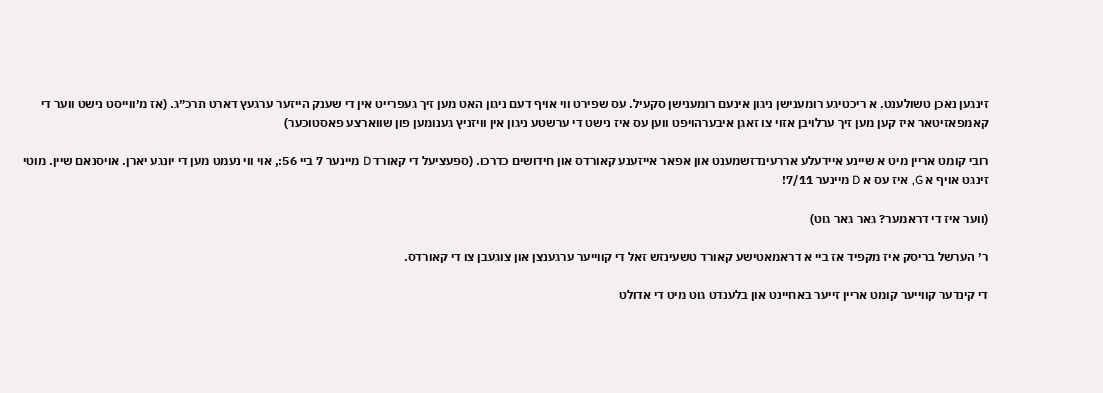זינגען נאכן טשולענט. א ריכטיגע רומענישן ניגון אינעם רומענישן סקעיל. עס שפירט ווי אויף דעם ניגון האט מען זיך געפרייט אין די שענק הייזער ערגעץ דארט תרכ״ג. (אז מ׳ווייסט נישט ווער די קאמפאזיטאר איז קען מען זיך ערלויבן אזוי צו זאגן איבערהויפט ווען עס איז נישט די ערשטע ניגון אין וויזניץ גענומען פון שווארצע פאסטוכער)

רובי קומט אריין מיט א שיינע איידעלע אררעינדזשמענט און אפאר אייזענע קאורדס און חידושים כדרכו. (ספעציעל די קאורד D מיינער 7 ביי 56:, אוי ווי נעמט מען די יונגע יארן. אויסנאם שיין. מוטי זינגט אויף א G, איז עס א D מיינער 7/11!

(ווער איז די דראמער? גאר גאר גוט)

ר׳ הערשל בריסק איז מקפיד אז ביי א דראמאטישע קאורד טשעינזש זאל די קווייער ערגענצן און צוגעבן צו די קאורדס.

די קינדער קווייער קומט אריין זייער באחיינט און בלענדט גוט מיט די אדולט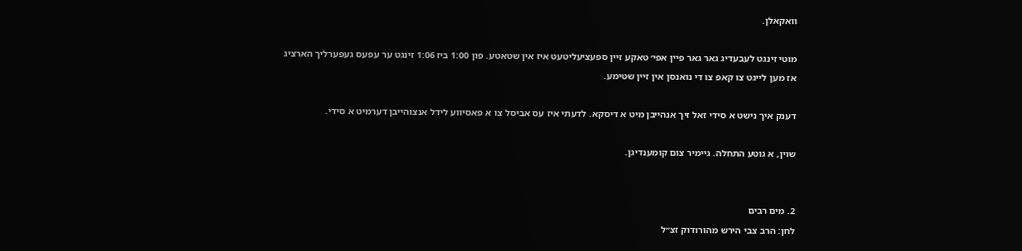וואקאלן.

מוטי זינגט לעבעדיג גאר גאר פיין אפי׳ טאקע זיין ספעציעליטעט איז אין שטאטע. פון 1:00 ביז 1:06 זינגט ער עפעס געפערליך הארציג אז מען לייגט צו קאפ צו די נואנסן אין זיין שטימע.

דענק איך נישט א סידי זאל זיך אנהייבן מיט א דיסקא. לדעתי איז עס אביסל צו א פאסיווע לידל אנצוהייבן דערמיט א סידי.

שוין, א גוטע התחלה. גיימיר צום קומענדיגן.


2. מים רבים
לחן: הרב צבי הירש מהורודוק זצ״ל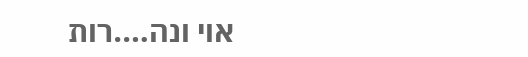אוי ונה….רות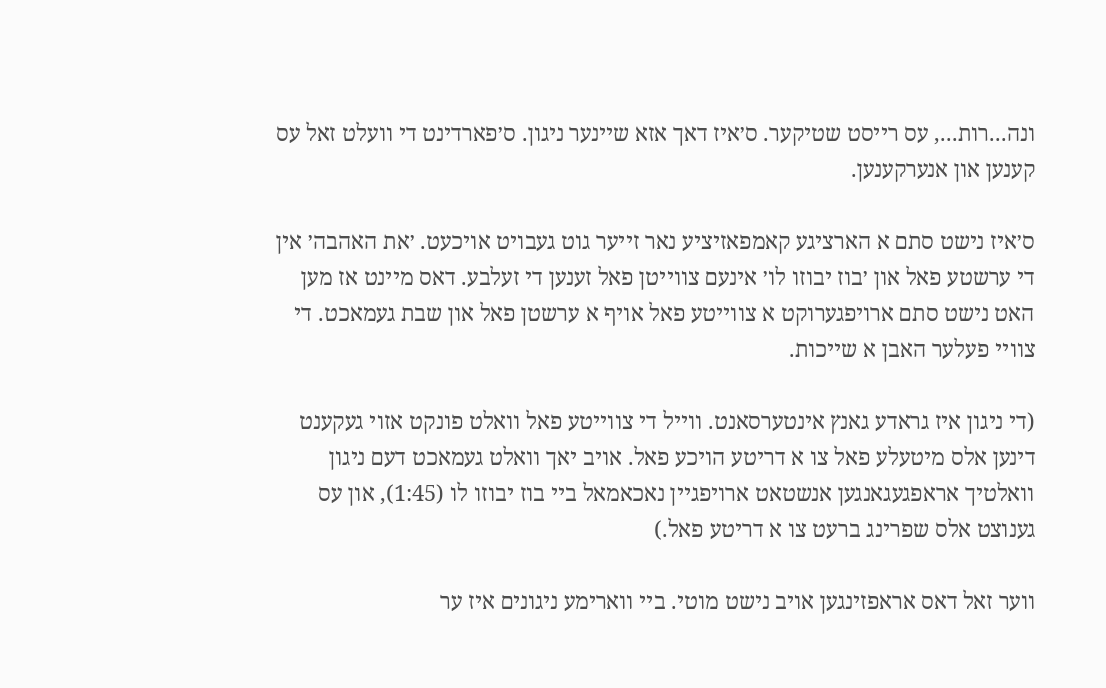ונה...רות..., עס רייסט שטיקער. ס׳איז דאך אזא שיינער ניגון. ס׳פארדינט די וועלט זאל עס קענען און אנערקענען.

ס׳איז נישט סתם א הארציגע קאמפאזיציע נאר זייער גוט געבויט אויכעט. ׳את האהבה׳ אין די ערשטע פאל און ׳בוז יבוזו לו׳ אינעם צווייטן פאל זענען די זעלבע. דאס מיינט אז מען האט נישט סתם ארויפגערוקט א צווייטע פאל אויף א ערשטן פאל און שבת געמאכט. די צוויי פעלער האבן א שייכות.

(די ניגון איז גראדע גאנץ אינטערסאנט. ווייל די צווייטע פאל וואלט פונקט אזוי געקענט דינען אלס מיטעלע פאל צו א דריטע הויכע פאל. אויב יאך וואלט געמאכט דעם ניגון וואלטיך אראפגעגאנגען אנשטאט ארויפגיין נאכאמאל ביי בוז יבוזו לו (1:45), און עס גענוצט אלס שפרינג ברעט צו א דריטע פאל.)

ווער זאל דאס אראפזינגען אויב נישט מוטי. ביי ווארימע ניגונים איז ער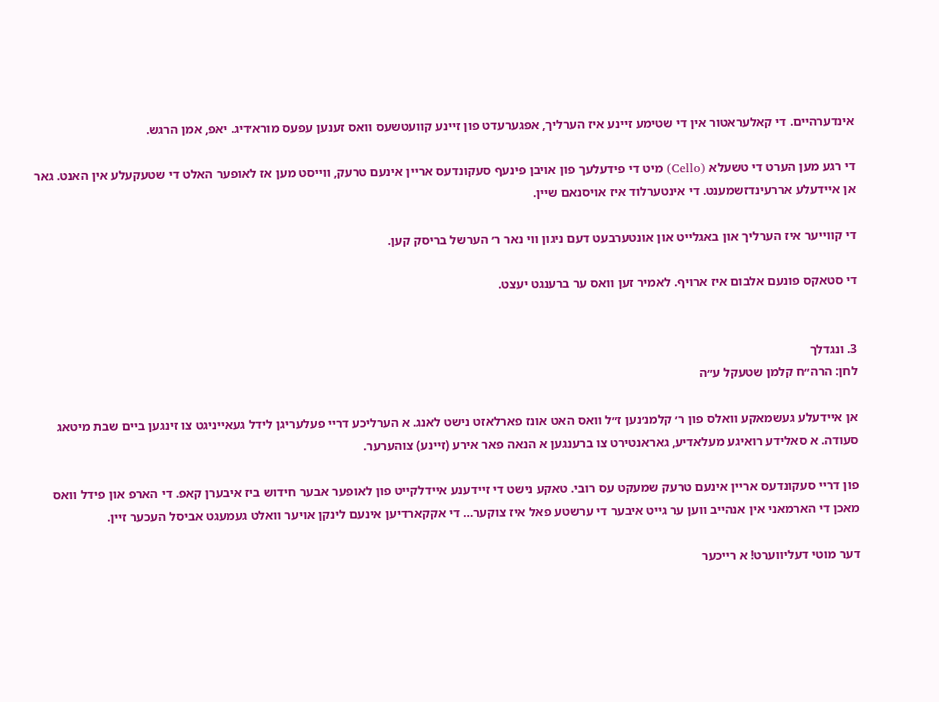אינדערהיים. די קאלעראטור אין די שטימע זיינע איז הערליך, אפגערעדט פון זיינע קוועטשעס וואס זענען עפעס מורא׳דיג. יאפ, אמן הרגש.

די רגע מען הערט די טשעלא (Cello) מיט די פידעלעך פון אויבן פינעף סעקונדעס אריין אינעם טרעק, ווייסט מען אז לאופער האלט די שטעקעלע אין האנט. גאר אן איידעלע אררעינדזשמענט. די אינטערלוד איז אויסנאם שיין.

די קווייער איז הערליך און באגלייט און אונטערבעט דעם ניגון ווי נאר ר׳ הערשל בריסק קען.

די סטאקס פונעם אלבום איז ארויף. לאמיר זען וואס ער ברענגט יעצט.


3. ונגדלך
לחן: הרה״ח קלמן שטעקל ע״ה

אן איידעלע געשמאקע וואלס פון ר׳ קלמנ׳נען ז״ל וואס האט אונז פארלאזט נישט לאנג. א הערליכע דריי פעלעריגן לידל געאייניגט צו זינגען ביים שבת מיטאג סעודה. א סאלידע רואיגע מעלאדיע, גאראנטירט צו ברענגען א הנאה פאר אירע (זיינע) צוהערער.

פון דריי סעקונדעס אריין אינעם טרעק שמעקט עס רובי. טאקע נישט די זיידענע איידלקייט פון לאופער אבער חידוש ביז איבערן קאפ. די הארפ און פידל וואס מאכן די הארמאני אין אנהייב ווען ער גייט איבער די ערשטע פאל איז צוקער… די אקקארדיען אינעם לינקן אויער וואלט געמעגט אביסל העכער זיין.

דער מוטי דעליווערט! א רייכער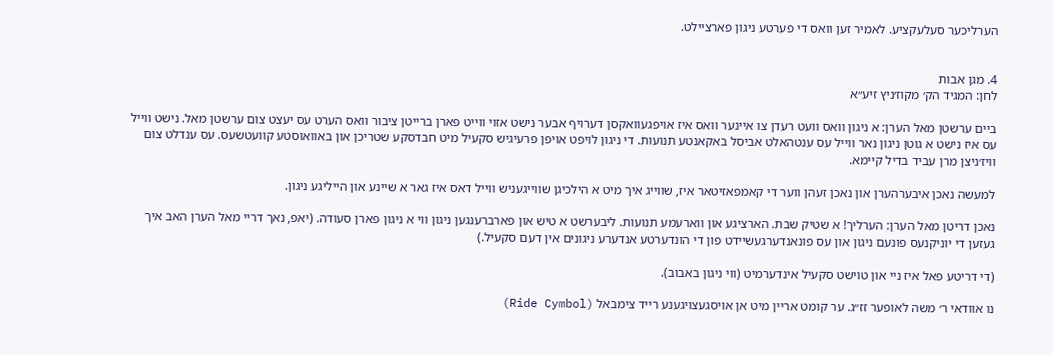הערליכער סעלעקציע. לאמיר זען וואס די פערטע ניגון פארציילט.


4. מגן אבות
לחן: המגיד הק׳ מקוז׳ניץ זיע״א

ביים ערשטן מאל הערן: א ניגון וואס וועט רעדן צו איינער וואס איז אויפגעוואקסן דערויף אבער נישט אזוי ווייט פארן ברייטן ציבור וואס הערט עס יעצט צום ערשטן מאל. נישט ווייל עס איז נישט א גוטן ניגון נאר ווייל עס ענטהאלט אביסל באקאנטע תנועות. די ניגון לויפט אויפן פרעיגיש סקעיל מיט חבדסקע שטריכן און באוואוסטע קוועטשעס. עס ענדלט צום וויז׳ניצן מרן עביד בדיל קיימא.

למעשה נאכן איבערהערן און נאכן זעהן ווער די קאמפאזיטאר איז, שווייג איך מיט א הילכיגן שווייגעניש ווייל דאס איז גאר א שיינע און הייליגע ניגון.

נאכן דריטן מאל הערן: הערליך! א שטיק שבת. הארציגע און ווארעמע תנועות. ליבערשט א טיש און פארברענגען ניגון ווי א ניגון פארן סעודה. (יאפ, נאך דריי מאל הערן האב איך געזען די יוניקנעס פונעם ניגון און עס פונאנדערגעשיידט פון די הונדערטע אנדערע ניגונים אין דעם סקעיל.)

(די דריטע פאל איז ניי און טוישט סקעיל אינדערמיט (ווי ניגון באבוב).

נו אוודאי ר׳ משה לאופער זז״ג. ער קומט אריין מיט אן אויסגעצויגענע רייד צימבאל (Ride Cymbol)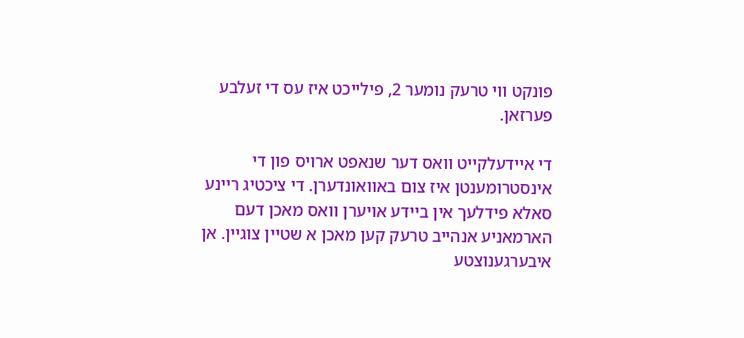פונקט ווי טרעק נומער 2, פילייכט איז עס די זעלבע פערזאן.

די איידעלקייט וואס דער שנאפט ארויס פון די אינסטרומענטן איז צום באוואונדערן. די ציכטיג ריינע סאלא פידלעך אין ביידע אויערן וואס מאכן דעם הארמאניע אנהייב טרעק קען מאכן א שטיין צוגיין. אן איבערגענוצטע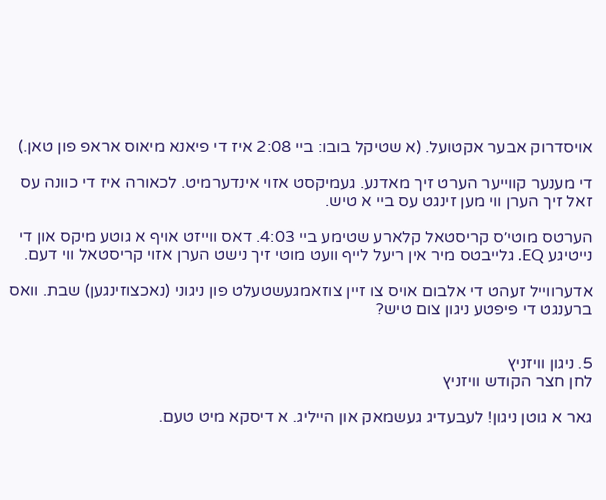אויסדרוק אבער אקטועל. (א שטיקל בובו: ביי 2:08 איז די פיאנא מיאוס אראפ פון טאן.)

די מענער קווייער הערט זיך מאדנע. געמיקסט אזוי אינדערמיט. לכאורה איז די כוונה עס זאל זיך הערן ווי מען זינגט עס ביי א טיש.

הערטס מוטי׳ס קריסטאל קלארע שטימע ביי 4:03. דאס ווייזט אויף א גוטע מיקס און די נייטיגע EQ. גלייבטס מיר אין ריעל לייף וועט מוטי זיך נישט הערן אזוי קריסטאל ווי דעם.

אדערווייל זעהט די אלבום אויס צו זיין צוזאמגעשטעלט פון ניגוני (נאכצוזינגען) שבת. וואס ברענגט די פיפטע ניגון צום טיש?


5. ניגון וויזניץ
לחן חצר הקודש וויזניץ

גאר א גוטן ניגון! לעבעדיג געשמאק און הייליג. א דיסקא מיט טעם.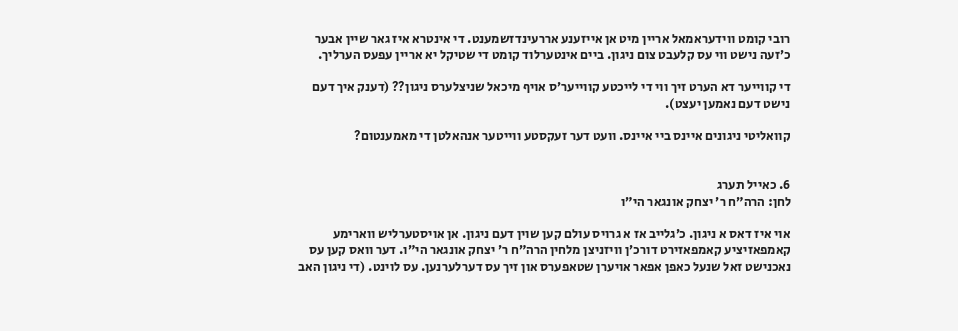רובי קומט ווידעראמאל אריין מיט אן אייזענע אררעינדזשמענט. די אינטרא איז גאר שיין אבער כ׳זעה נישט ווי עס קלעבט צום ניגון. ביים אינטערלוד קומט די שטיקל יא אריין עפעס הערליך.

די קווייער דא הערט זיך ווי די לייכטע קווייער׳ס אויף מיכאל שניצלערס ניגון?? (דענק איך דעם נישט דעם נאמען יעצט).

קוואליטי ניגונים איינס ביי איינס. וועט דער זעקסטע ווייטער אנהאלטן די מאמענטום?


6. כאייל תערג
לחן: הרה״ח ר׳ יצחק אונגאר הי״ו

אוי איז דאס א ניגון. כ׳גלייב אז א גרויס עולם קען שוין דעם ניגון. אן אויסטערליש ווארימע קאמפאזיציע קאמפאזירט דורכ׳ן וויזניצן מלחין הרה״ח ר׳ יצחק אונגאר הי״ו. דער וואס קען עס נאכנישט זאל שנעל כאפן אפאר אויערן שטאפערס און זיך עס דערלערנען. עס לוינט. (די ניגון האב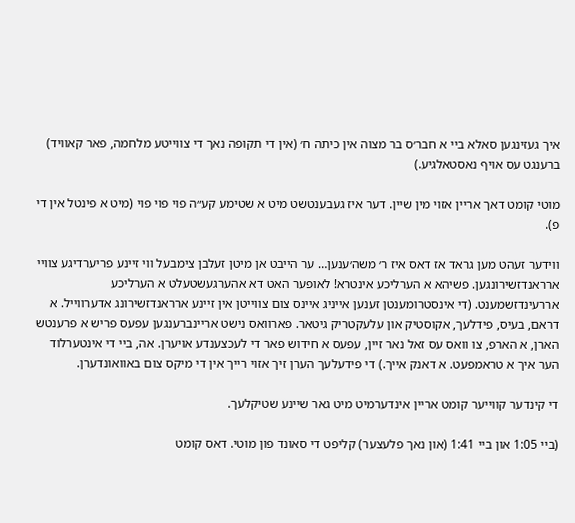איך געזינגען סאלא ביי א חבר׳ס בר מצוה אין כיתה ח׳ (אין די תקופה נאך די צווייטע מלחמה, פאר קאוויד) ברענגט עס אויף נאסטאלגיע.)

מוטי קומט דאך אריין אזוי מין שיין. דער איז געבענטשט מיט א שטימע קע״ה פוי פוי פוי (מיט א פינטל אין די פ).

ווידער זעהט מען גראד אז דאס איז ר׳ משה׳ענען… ער הייבט אן מיטן זעלבן צימבעל ווי זיינע פריערדיגע צוויי ארראנדזשירונגען. פשיהא א הערליכע אינטרא! לאופער האט דא אהערגעשטעלט א הערליכע אררעינדזשמענט. (די אינסטרומענטן זענען אייניג איינס צום צווייטן אין זיינע ארראנדזשירונג אדערווייל. א דראם, בעיס, פידלעך, אקוסטיק און עלעקטריק גיטאר. פארוואס נישט אריינברענגען עפעס פריש א פרענטש הארן, א הארפ, צו וואס עס זאל נאר זיין, עפעס א חידוש פאר די לעכצענדע אויערן. אה, ביי די אינטערלוד הער איך א טראמפעט. א דאנק אייך.) די פידעלעך הערן זיך אזוי רייך אין די מיקס צום באוואונדערן.

די קינדער קווייער קומט אריין אינדערמיט מיט גאר שיינע שטיקלעך.

(ביי 1:05 און ביי 1:41 (און נאך פלעצער) קליפט די סאונד פון מוטי. דאס קומט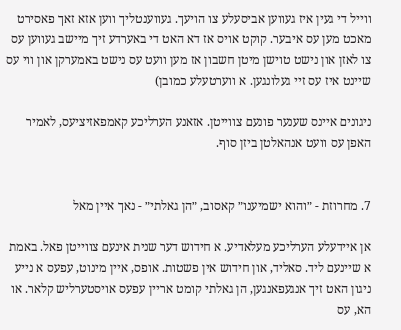ווייל די געין איז געווען אביסעלע צו הויעך. געווענטליך ווען אזא זאך פאסירט מאכט מען עס איבער. קוקט אויס אז דא האט די באערדע זיך מיישב געווען עס צו לאזן און נישט טוישן מיטן חשבון אז מען וועט עס נישט באמערקן און ווי עס שיינט איז עס זיי געלונגען. א ווערטעלע כמובן)

ניגונים איינס שענער פונעם צווייטן. אזאנע הערליכע קאמפאזיציעס, לאמיר האפן עס וועט אנהאלטן ביזן סוף.


7. מחרוזת - ״והוא ישמיענו״ קאסוב, ״הן גאלתי״ - נאך איין מאל

אן איידעלע הערליכע מעלאדיע. א חידוש דער שנית אינעם צווייטן פאל. באמת א שיינעם ליד. סאליד, און חידוש אין פשטות. אופס, איין מינוט, עפעס א נייע ניגון האט זיך אנגעפאנגען, הן גאלתי קומט אריין עפעס אויסטערליש קלאר. או הא, עס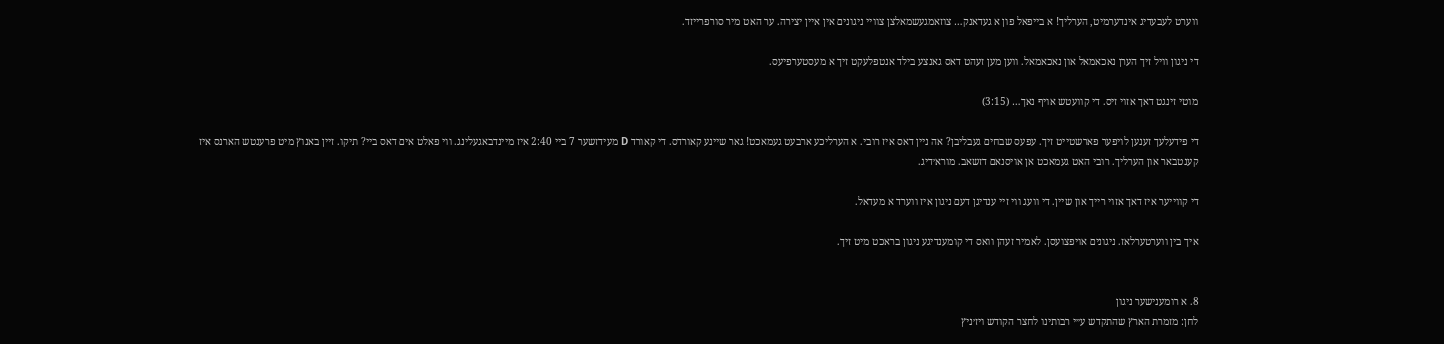ווערט לעבעדיג אינדערמיט, הערליך! א בייפאל פון א געדאנק… צוזאמגעשמאלצן צוויי ניגונים אין איין יצירה. ער האט מיר סורפרייזד.

די ניגון וויל זיך הערן נאכאמאל און נאכאמאל. ווען מען זעהט דאס גאנצע בילד אנטפלעקט זיך א מעסטערפיעס.

מוטי זינגט דאך אזוי זיס. די קוועטש אויף נאך… (3:15)

די פידעלעך זענען לויפער פארשטייט זיך. עפעס שבחים געבליבן? אה ניין דאס איז רובי. א הערליכע ארבעט געמאכט! גאר שיינע קאורדס. די קאורד D מעידזשער 7 ביי 2:40 איז מיינדבאגעלינג. ווי פאלט אים דאס ביי? תיקו. זיין באנוץ מיט פרענטש הארנס איז קענטבאר און הערליך. רובי האט געמאכט אן אויסנאם דזשאב. מורא׳דיג.

די קווייער איז דאך אזוי רייך און שיין. די וועג ווי זיי ענדיגן דעם ניגון איז ווערד א מעדאל.

איך בין ווערטערלאז. ניגונים אויפצועסן. לאמיר זעהן וואס די קומענדיגע ניגון בראכט מיט זיך.


8. א רומענישער ניגון
לחן: מזמרת הארץ שהתקדש ע״י רבותינו לחצר הקודש ויז׳ניץ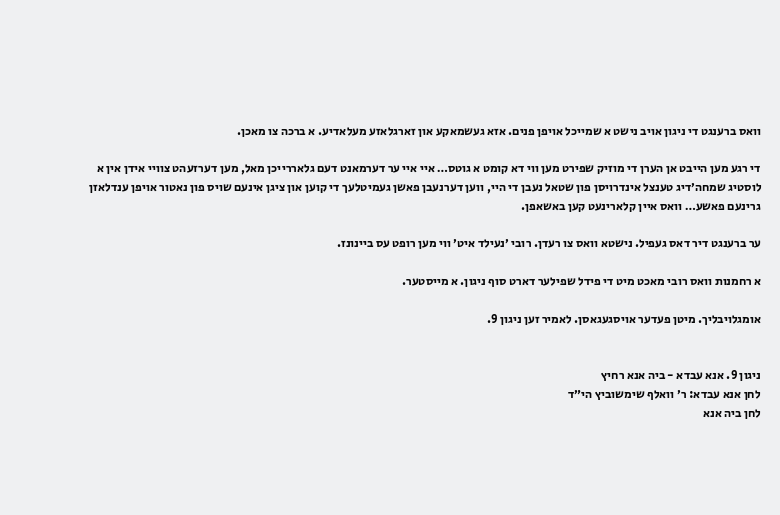וואס ברענגט די ניגון אויב נישט א שמייכל אויפן פנים. אזא געשמאקע און זארגלאזע מעלאדיע. א ברכה צו מאכן.

די רגע מען הייבט אן הערן די מוזיק שפירט מען ווי דא קומט א גוטס… איי איי ער דערמאנט דעם גלאררייכן מאל, מען דערזעהט צוויי אידן אין א לוסטיג שמחה׳דיג טענצל אינדרויסן פון שטאל נעבן די היי, ווען דערנעבן פאשן געמיטלעך די קוען און ציגן אינעם שויס פון נאטור אויפן ענדלאזן גרינעם פאשע… וואס איין קלארינעט קען באשאפן.

ער ברענגט דיר דאס געפיל. נישטא וואס צו רעדן. רובי ׳נעילד איט׳ ווי מען רופט עס ביינונז.

א רחמנות וואס רובי מאכט מיט די פידל שפילער דארט סוף ניגון. א מייסטער.

אומגלויבליך. מיטן פעדער אויסגעגאסן. לאמיר זען ניגון 9.


ניגון 9. אנא עבדא - ביה אנא רחיץ
לחן אנא עבדא: ר׳ וואלף שימשוביץ הי״ד
לחן ביה אנא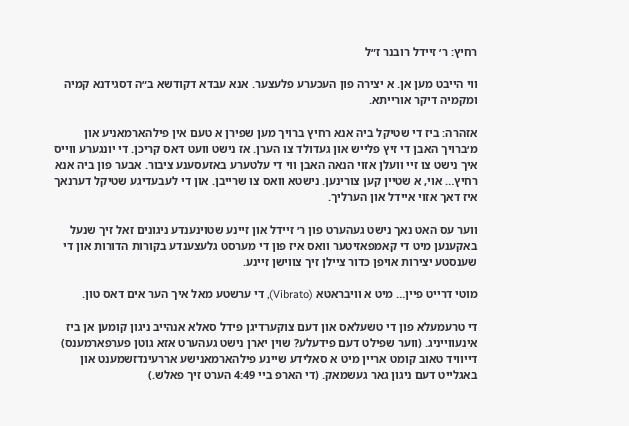רחיץ: ר׳ זיידל רובנר ז״ל

ווי הייבט מען אן. א יצירה פון העכערע פלעצער. אנא עבדא דקודשא ב״ה דסגידנא קמיה ומקמיה דיקר אורייתא.

אזהרה: ביז די שטיקל ביה אנא רחיץ ברויך מען שפירן א טעם אין פילהארמאניע און מ׳ברויך האבן די זיץ פלייש און געדולד צו הערן. אז נישט וועט דאס קריכן. די יונגערע ווייס איך נישט צו זיי וועלן אזוי הנאה האבן ווי די עלטערע באזעסענע ציבור. אבער פון ביה אנא רחיץ… אוי, א שטיין קען צורינען. נישטא וואס צו שרייבן. און די לעבעדיגע שטיקל דערנאך איז דאך אזוי איידל און הערליך.

ווער עס האט נאך נישט געהערט פון ר׳ זיידל און זיינע שטוינענדע ניגונים זאל זיך שנעל באקענען מיט די קאמפאזיטער וואס איז פון די מערסט גלעצענדע בקורות הדורות און די שענסטע יצירות אויפן כדור ציילן זיך צווישן זיינע.

מוטי דרייט פיין… מיט א וויבראטא (Vibrato), די ערשטע מאל איך הער אים דאס טון.

די טרעמעלא פון די טשעלאס און דעם צוקערדיגן פידל סאלא אנהייב ניגון קומען אן ביז אינעווייניג. (ווער שפילט דעם פידעלע? שוין יארן נישט געהערט אזא גוטן פערפארמענס) דייוויד טאוב קומט אריין מיט א סאלידע שיינע פילהארמאנישע אררעינדזשמענט און באגלייט דעם ניגון גאר געשמאק. (די הארפ ביי 4:49 הערט זיך פאלש.)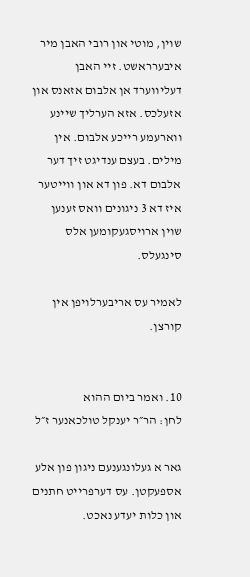שוין, מוטי און רובי האבן מיר איבערראשט. זיי האבן דעליווערד אן אלבום אזאנס און אזעלכס. אזא הערליך שיינע ווארעמע רייכע אלבום. אין מילים. בעצם ענדיגט זיך דער אלבום דא. פון דא און ווייטער איז דא 3 ניגונים וואס זענען שוין ארויסגעקומען אלס סינגעלס.

לאמיר עס אריבערלויפן אין קורצן.


10. ואמר ביום ההוא
לחן: הר״ר יענקל טולכאנער ז״ל

גאר א געלונגענעם ניגון פון אלע אספעקטן. עס דערפרייט חתנים און כלות יעדע נאכט.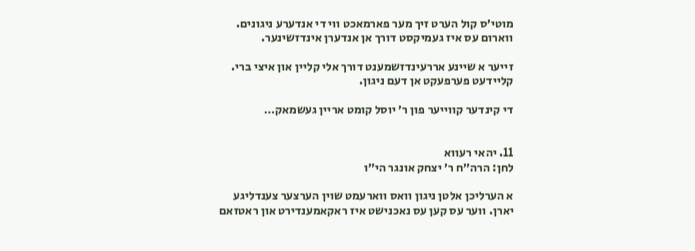מוטי׳ס קול הערט זיך מער פארמאכט ווי די אנדערע ניגונים. ווארום עס איז געמיקסט דורך אן אנדערן אינדזשינער.

זייער א שיינע אררעינדזשמענט דורך אלי קליין און איצי ברי. קליידעט פערפעקט אן דעם ניגון.

די קינדער קווייער פון ר׳ יוסל קומט אריין געשמאק…


11. יהאי רעווא
לחן: הרה״ח ר׳ יצחק אונגר הי״ו

א הערליכן אלטן ניגון וואס ווארעמט שוין הערצער צענדליגע יארן. ווער עס קען עס נאכנישט איז ראקאמענדירט און ראטזאם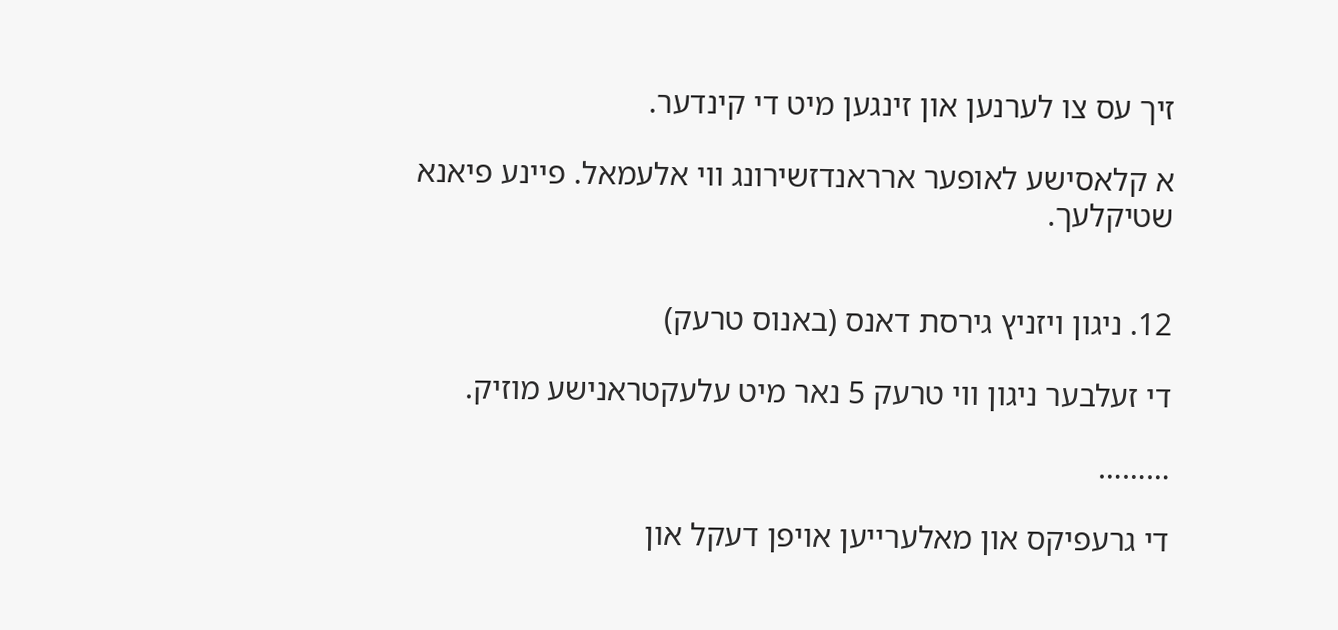זיך עס צו לערנען און זינגען מיט די קינדער.

א קלאסישע לאופער ארראנדזשירונג ווי אלעמאל. פיינע פיאנא שטיקלעך.


12. ניגון ויזניץ גירסת דאנס (באנוס טרעק)

די זעלבער ניגון ווי טרעק 5 נאר מיט עלעקטראנישע מוזיק.

………

די גרעפיקס און מאלערייען אויפן דעקל און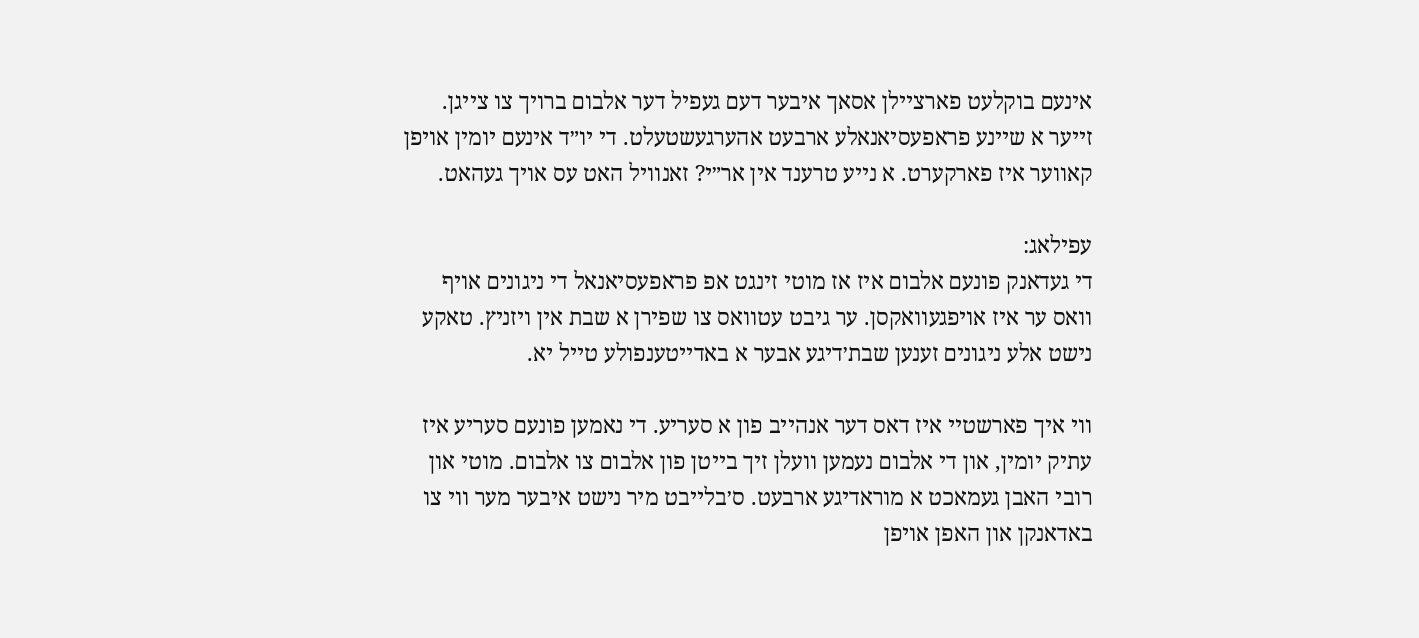אינעם בוקלעט פארציילן אסאך איבער דעם געפיל דער אלבום ברויך צו צייגן. זייער א שיינע פראפעסיאנאלע ארבעט אהערגעשטעלט. די יו״ד אינעם יומין אויפן קאווער איז פארקערט. א נייע טרענד אין אר״י? זאנוויל האט עס אויך געהאט.

עפילאג:
די געדאנק פונעם אלבום איז אז מוטי זינגט אפ פראפעסיאנאל די ניגונים אויף וואס ער איז אויפגעוואקסן. ער גיבט עטוואס צו שפירן א שבת אין ויזניץ. טאקע נישט אלע ניגונים זענען שבת׳דיגע אבער א באדייטענפולע טייל יא.

ווי איך פארשטיי איז דאס דער אנהייב פון א סעריע. די נאמען פונעם סעריע איז עתיק יומין, און די אלבום נעמען וועלן זיך בייטן פון אלבום צו אלבום. מוטי און רובי האבן געמאכט א מוראדיגע ארבעט. ס׳בלייבט מיר נישט איבער מער ווי צו באדאנקן און האפן אויפן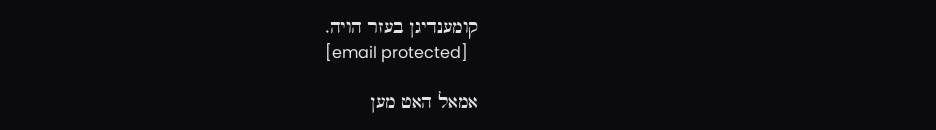קומענדיגן בעזר הויה.
[email protected]

אמאל האט מען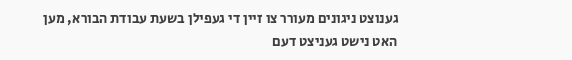גענוצט ניגונים מעורר צו זיין די געפילן בשעת עבודת הבורא, מען האט נישט געניצט דעם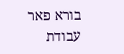בורא פאר עבודת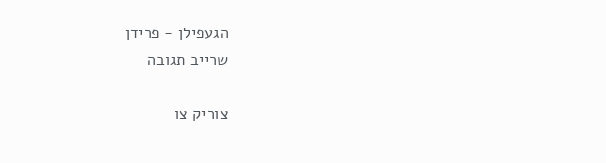הגעפילן - פרידן
שרייב תגובה

צוריק צו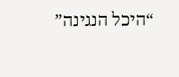“היכל הנגינה”